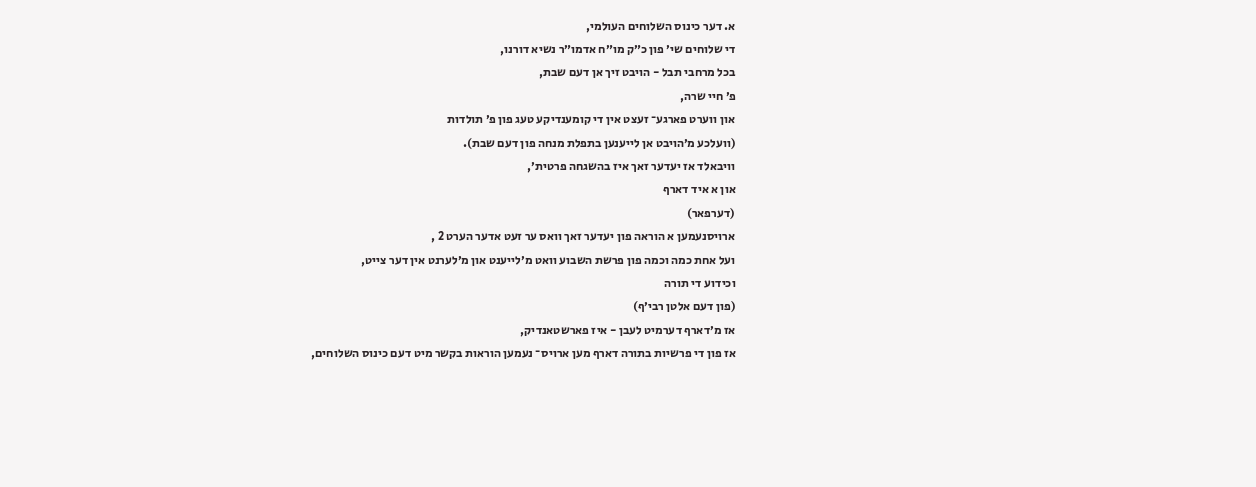א. דער כינוס השלוחים העולמי,
די שלוחים שי׳ פון כ״ק מו״ח אדמו״ר נשיא דורנו,
בכל מרחבי תבל - הויבט זיך אן דעם שבת,
פ׳ חיי שרה,
און ווערט פארגע־ זעצט אין די קומענדיקע טעג פון פ׳ תולדות
(וועלכע מ׳הויבט אן לייענען בתפלת מנחה פון דעם שבת).
וויבאלד אז יעדער זאך איז בהשגחה פרטית׳,
און א איד דארף
(דערפאר)
ארויסנעמען א הוראה פון יעדער זאך וואס ער זעט אדער הערט 2 ,
ועל אחת כמה וכמה פון פרשת השבוע וואט מ׳לייענט און מ׳לערנט אין דער צייט,
וכידוע די תורה
(פון דעם אלטן רבי׳ף)
אז מ׳דארף דערמיט לעבן - איז פארשטאנדיק,
אז פון די פרשיות בתורה דארף מען ארויס־ נעמען הוראות בקשר מיט דעם כינוס השלוחים,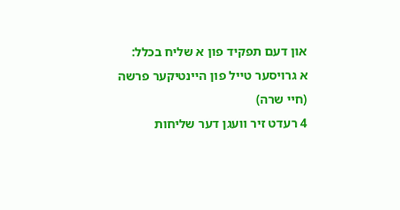און דעם תפקיד פון א שליח בכלל:
א גרויסער טייל פון היינטיקער פרשה
(חיי שרה)
4 רעדט זיר וועגן דער שליחות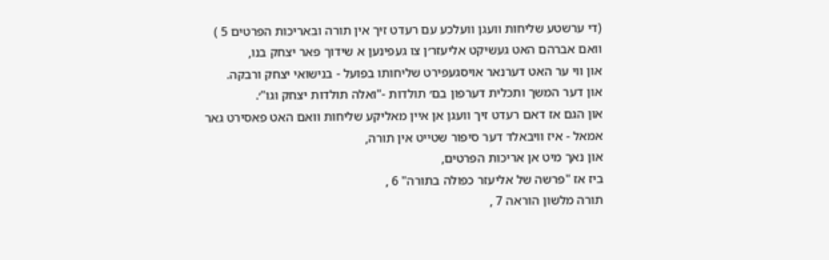(די ערשטע שליחות וועגן וועלכע עם רעדט זיך אין תורה ובאריכות הפרטים 5 )
וואם אברהם האט געשיקט אליעזר׳ן צו געפינען א שידוך פאר יצחק בנו,
און ווי ער האט דערנאר אויסגעפירט שליחותו בפועל - בנישואי יצחק ורבקה.
און דער המשך ותכלית דערפון בם׳ תולדות -"ואלה תולדות יצחק וגו"׳.
און הגם אז דאם רעדט זיך וועגן אן איין מאליקע שליחות וואם האט פאסירט גאר אמאל - איז וויבאלד דער סיפור שטייט אין תורה,
און נאך מיט אן אריכות הפרטים,
ביז אז "פרשה של אליעזר כפולה בתורה" 6 ,
תורה מלשון הוראה 7 ,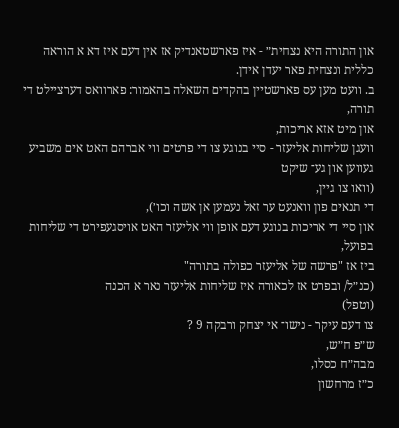און התורה היא נצחית״ - איז פארשטאנדיק אז אין דעם איז דא א הוראה כללית ונצחית פאר יעדן אידן.
ב. וועט מען עס פארשטיין בהקדים השאלה בהאמור: פארוואס דערציילט די תורה,
און מיט אזא אריכות,
וועגן שליחות אליעזר - סיי בנוגע צו די פרטים ווי אברהם האט אים משביע געווען און גע־ שיקט
(וואו צו גיין,
די תנאים פון וואנעט ער זאל נעמען אן אשה וכו׳),
און סיי די אריכות בנוגע דעם אופן ווי אליעזר האט אויסגעפירט די שליחות בפועל,
ביז אז "פרשה של אליעזר כפולה בתורה"
(כנ״ל/ ובפרט אז לכאורה איז שליחות אליעזר נאר א הכנה
(וטפל)
צו דעם עיקר - נישו־ אי יצחק ורבקה 9 ?
ש״פ ח״ש,
מבה״ח כסלו,
כ״ז מרחשון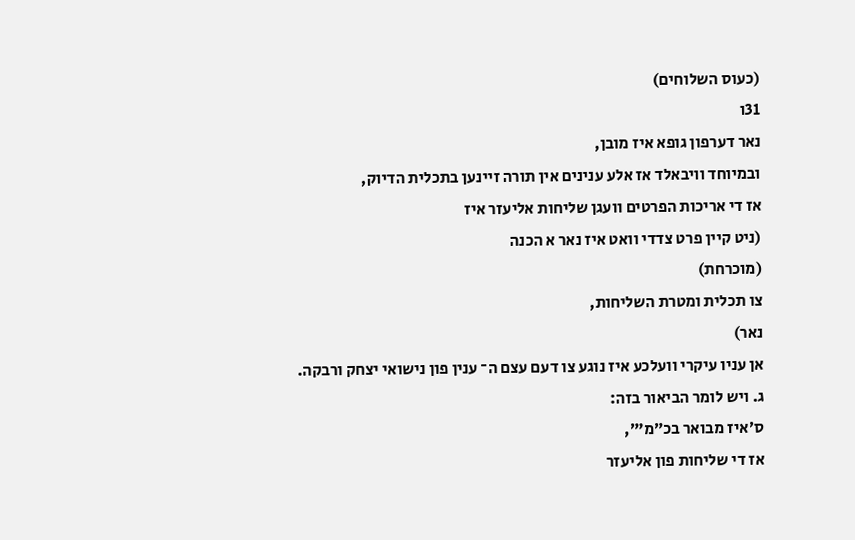(כעוס השלוחים)
31ו
נאר דערפון גופא איז מובן,
ובמיוחד וויבאלד אז אלע ענינים אין תורה זיינען בתכלית הדיוק,
אז די אריכות הפרטים וועגן שליחות אליעזר איז
(ניט קיין פרט צדדי וואט איז נאר א הכנה
(מוכרחת)
צו תכלית ומטרת השליחות,
נאר)
אן עניו עיקרי וועלכע איז נוגע צו דעם עצם ה־ ענין פון נישואי יצחק ורבקה.
ג. ויש לומר הביאור בזה:
ס׳איז מבואר בכ״מ"׳,
אז די שליחות פון אליעזר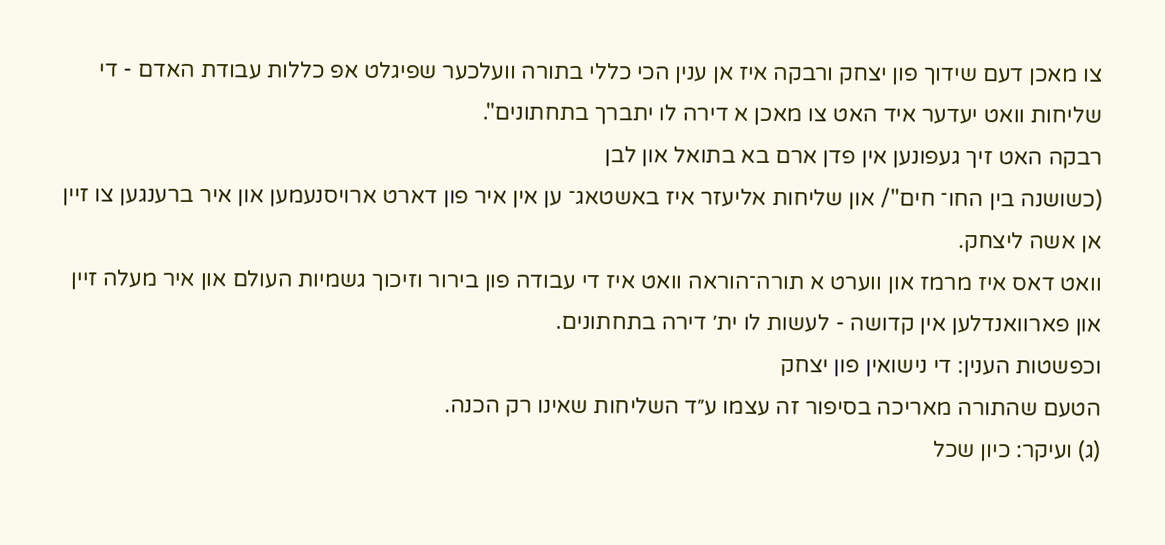צו מאכן דעם שידוך פון יצחק ורבקה איז אן ענין הכי כללי בתורה וועלכער שפיגלט אפ כללות עבודת האדם - די שליחות וואט יעדער איד האט צו מאכן א דירה לו יתברך בתחתונים".
רבקה האט זיך געפונען אין פדן ארם בא בתואל און לבן
(כשושנה בין החו־ חים"/ און שליחות אליעזר איז באשטאג־ ען אין איר פון דארט ארויסנעמען און איר ברענגען צו זיין אן אשה ליצחק.
וואט דאס איז מרמז און ווערט א תורה־הוראה וואט איז די עבודה פון בירור וזיכוך גשמיות העולם און איר מעלה זיין און פארוואנדלען אין קדושה - לעשות לו ית׳ דירה בתחתונים.
וכפשטות הענין: די נישואין פון יצחק
הטעם שהתורה מאריכה בסיפור זה עצמו ע״ד השליחות שאינו רק הכנה.
(ג) ועיקר: כיון שכל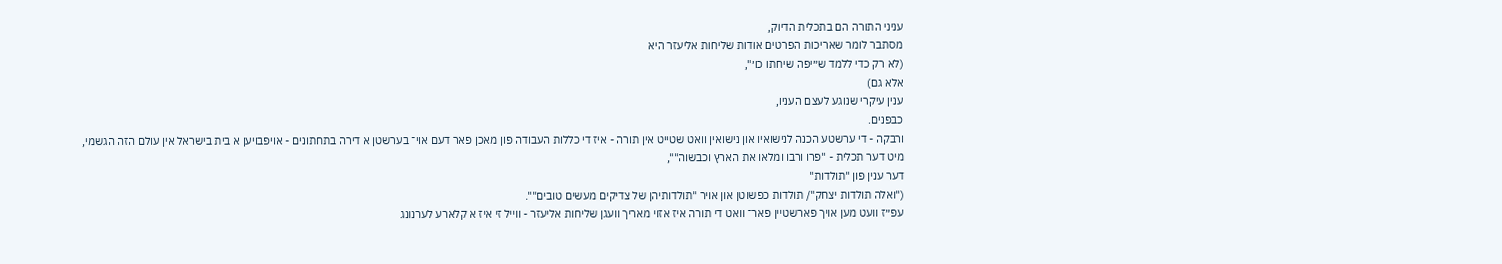עניני התורה הם בתכלית הדיוק,
מסתבר לומר שאריכות הפרטים אודות שליחות אליעזר היא
(לא רק כדי ללמד ש״יפה שיחתו כו׳",
אלא גם)
ענין עיקרי שנוגע לעצם העניו,
כבפנים.
ורבקה - די ערשטע הכנה לנישואיו און נישואין וואט שטייט אין תורה - איז די כללות העבודה פון מאכן פאר דעם אוי־ בערשטן א דירה בתחתונים - אויפבויען א בית בישראל אין עולם הזה הגשמי,
מיט דער תכלית - "פרו ורבו ומלאו את הארץ וכבשוה"",
דער ענין פון "תולדות"
("ואלה תולדות יצחק"/ תולדות כפשוטן און אויר "תולדותיהן של צדיקים מעשים טובים"".
עפ״ז וועט מען אויך פארשטיין פאר־ וואט די תורה איז אזוי מאריך וועגן שליחות אליעזר - ווייל זי איז א קלארע לערנונג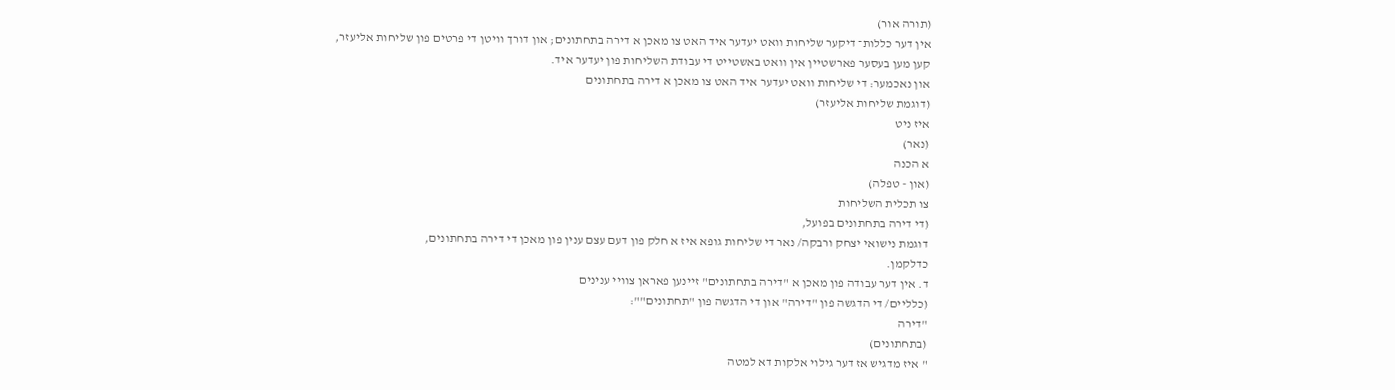(תורה אור)
אין דער כללות־ דיקער שליחות וואט יעדער איד האט צו מאכן א דירה בתחתונים; און דורך וויטן די פרטים פון שליחות אליעזר,
קען מען בעסער פארשטיין אין וואט באשטייט די עבודת השליחות פון יעדער איד.
און נאכמער: די שליחות וואט יעדער איד האט צו מאכן א דירה בתחתונים
(דוגמת שליחות אליעזר)
איז ניט
(נאר)
א הכנה
(און - טפלה)
צו תכלית השליחות
(די דירה בתחתונים בפועל,
דוגמת נישואי יצחק ורבקה/ נאר די שליחות גופא איז א חלק פון דעם עצם ענין פון מאכן די דירה בתחתונים,
כדלקמן.
ד. אין דער עבודה פון מאכן א "דירה בתחתונים" זיינען פאראן צוויי ענינים
(כלליים/ די הדגשה פון "דירה" און די הדגשה פון "תחתונים"":
"דירה
(בתחתונים)
" איז מדגיש אז דער גילוי אלקות דא למטה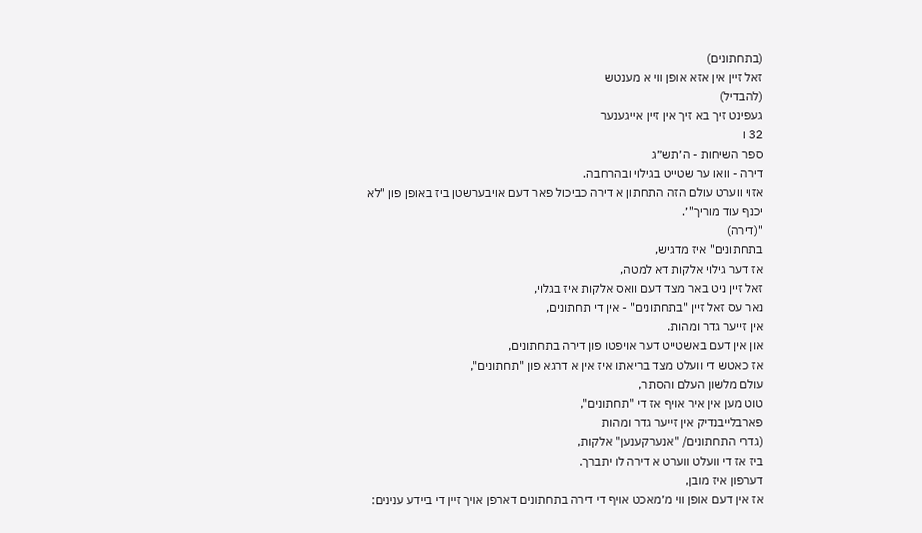(בתחתונים)
זאל זיין אין אזא אופן ווי א מענטש
(להבדיל)
געפינט זיך בא זיך אין זיין אייגענער
32 ו
ספר השיחות - ה׳תש״ג
דירה - וואו ער שטייט בגילוי ובהרחבה.
אזוי ווערט עולם הזה התחתון א דירה כביכול פאר דעם אויבערשטן ביז באופן פון "לא יכנף עוד מוריך"׳.
"(דירה)
בתחתונים" איז מדגיש,
אז דער גילוי אלקות דא למטה,
זאל זיין ניט באר מצד דעם וואס אלקות איז בגלוי,
נאר עס זאל זיין "בתחתונים" - אין די תחתונים,
אין זייער גדר ומהות.
און אין דעם באשטייט דער אויפטו פון דירה בתחתונים,
אז כאטש די וועלט מצד בריאתו איז אין א דרגא פון "תחתונים",
עולם מלשון העלם והסתר,
טוט מען אין איר אויף אז די "תחתונים",
פארבלייבנדיק אין זייער גדר ומהות
(גדרי התחתונים/ "אנערקענען" אלקות,
ביז אז די וועלט ווערט א דירה לו יתברך.
דערפון איז מובן,
אז אין דעם אופן ווי מ׳מאכט אויף די דירה בתחתונים דארפן אויך זיין די ביידע ענינים: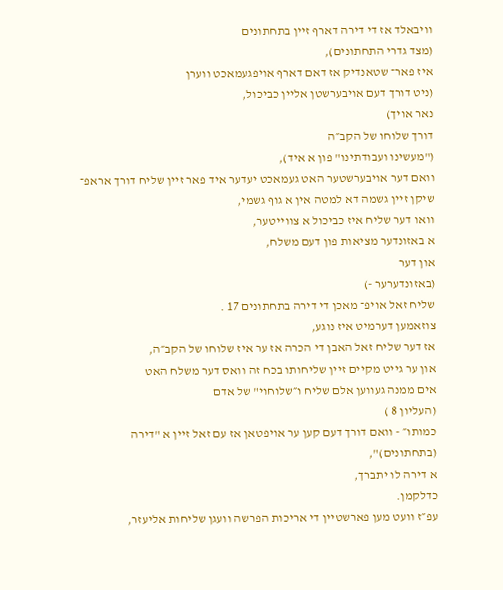וויבאלד אז די דירה דארף זיין בתחתונים
(מצד גדרי התחתונים),
איז פאר־ שטאנדיק אז דאם דארף אויפגעמאכט ווערן
(ניט דורך דעם אויבערשטן אליין כביכול,
נאר אויך)
דורך שלוחו של הקב״ה
("מעשינו ועבודתינו" פון א איד),
וואם דער אויבערשטער האט געמאכט יעדער איד פאר זיין שליח דורך אראפ־ שיקן זיין גשמה דא למטה אין א גוף גשמי,
וואו דער שליח איז כביכול א צווייטער,
א באזונדער מציאות פון דעם משלח,
און דער
(באזונדערער -)
שליח זאל אויפ־ מאכן די דירה בתחתונים 17 .
צוזאמען דערמיט איז נוגע,
אז דער שליח זאל האבן די הכרה אז ער איז שלוחו של הקב״ה,
און ער גייט מקיים זיין שליחותו בכח זה וואס דער משלח האט
אים ממנה געווען אלם שליח ו״שלוחוי" של אדם
(העליון 8 )
כמותו״ - וואם דורך דעם קען ער אויפטאן אז עם זאל זיין א "דירה
(בתחתונים)",
א דירה לו יתברך,
כדלקמן.
עפ״ז וועט מען פארשטיין די אריכות הפרשה וועגן שליחות אליעזר,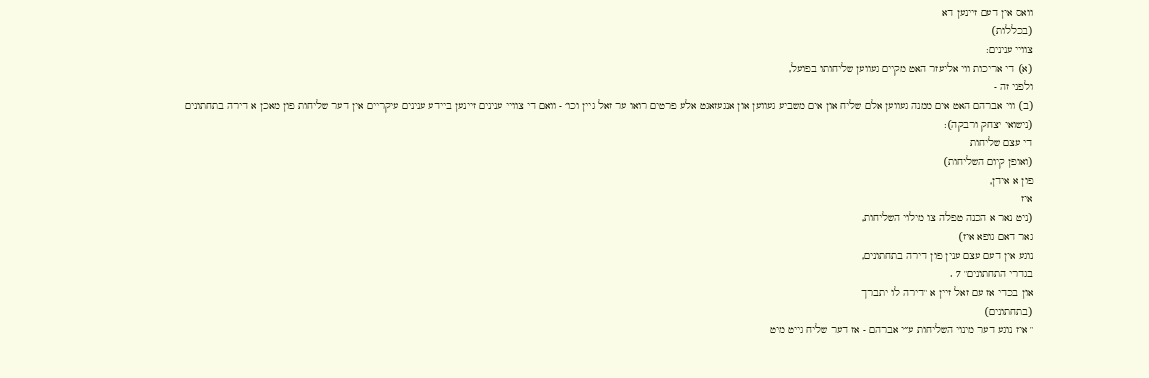וואס אין דעם זיינען דא
(בכללות)
צוויי ענינים:
(א) די אריכות ווי אליעזר האט מקיים געווען שליחותו בפועל,
ולפני זה -
(ב) ווי אברהם האט אים ממנה געווען אלם שליח און אים משביע געווען און אנגעזאגט אלע פרטים רואו ער זאל גיין וכו׳ - וואם די צוויי ענינים זיינען ביידע ענינים עיקריים אין דער שליחות פון מאכן א דירה בתחתונים
(נישואי יצחק ורבקה):
די עצם שליחות
(ואופן קיום השליחות)
פון א אידן,
איז
(ניט נאר א הכנה טפלה צו מילוי השליחות,
גאר דאם גופא איז)
נוגע אין דעם עצם ענין פון דירה בתחתונים,
בגדרי התחתונים" 7 .
און בכדי אז עם זאל זיין א "דירה לו יתברך
(בתחתונים)
" איז נוגע דער מינוי השליחות ע״י אברהם - אז דער שליח גייט מיט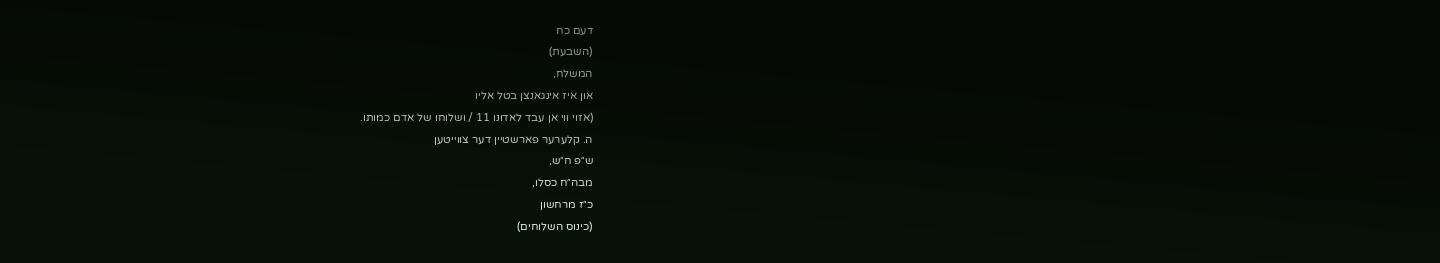דעם כח
(השבעת)
המשלח,
און איז אינגאנצן בטל אליו
(אזוי ווי אן עבד לאדונו 11 / ושלוחו של אדם כמותו.
ה. קלערער פארשטיין דער צווייטען
ש״פ ח״ש,
מבה״ח כסלו,
כ״ז מרחשון
(כינוס השלוחים)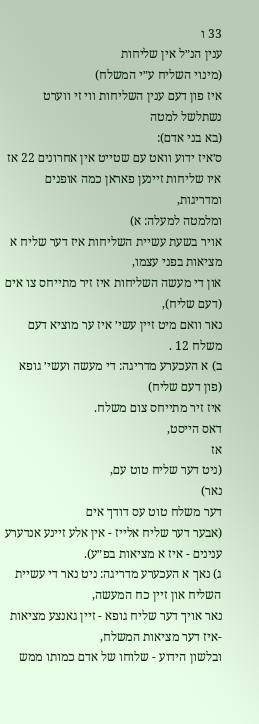33 ו
ענין הנ״ל אין שליחות
(מינוי השליח ע״י המשלח)
איז פון דעם ענין השליחות ווי זי ווערט נשתלשל למטה
(בא בני אדם):
ס׳איז ידוע וואט עם שטייט אין אחרונים 22 אז איו שליחות זיינען פאראן כמה אופנים ומדריגות,
ומלמטה למעלה: א)
אויר בשעת עשיית השליחות איז דער שליח א מציאות בפני עצמו,
און די מעשה השליחות איז זיר מתייחס צו אים
(דעם שליח),
נאר וואם מיט זיין עשי׳ איז ער מוציא דעם משלח 12 .
ב) א העכערע מדריגה: די מעשה ועשי׳ גופא
(פון דעם שליח)
איז זיר מתייחס צום משלח.
דאס הייסט,
אז
(ניט דער שליח טוט עם,
נאר)
דער משלח טוט עס דודך אים
(אבער דער שליח אלייז - אין אלע זיינע אנדערע ענינים - איז א מציאות בפ״ע).
ג) נאך א העכערע מדריגה: ניט נאר די עשיית השליח און זיין כח המעשה,
נאר אויך דער שליח גופא - זיין גאנצע מציאות -איז דער מציאות המשלח,
ובלשון הידוע - שלוחו של אדם כמותו ממש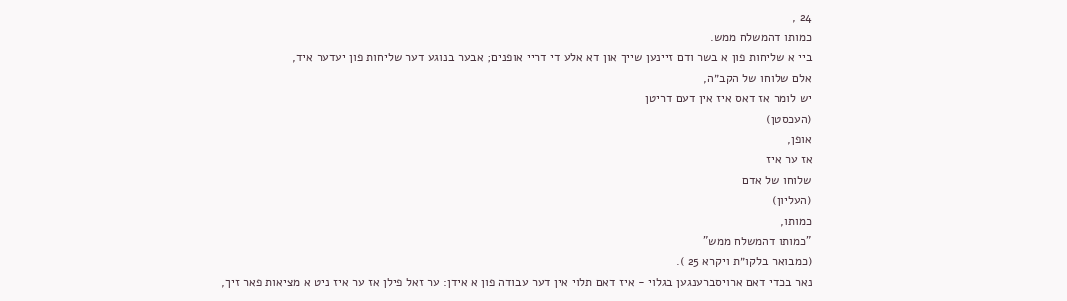24 ,
כמותו דהמשלח ממש.
ביי א שליחות פון א בשר ודם זיינען שייך און דא אלע די דריי אופנים; אבער בנוגע דער שליחות פון יעדער איד,
אלם שלוחו של הקב״ה,
יש לומר אז דאס איז אין דעם דריטן
(העכסטן)
אופן,
אז ער איז
שלוחו של אדם
(העליון)
כמותו,
"כמותו דהמשלח ממש"
(כמבואר בלקו״ת ויקרא 25 ).
נאר בכדי דאם ארויסברענגען בגלוי - איז דאם תלוי אין דער עבודה פון א אידן: ער זאל פילן אז ער איז ניט א מציאות פאר זיך,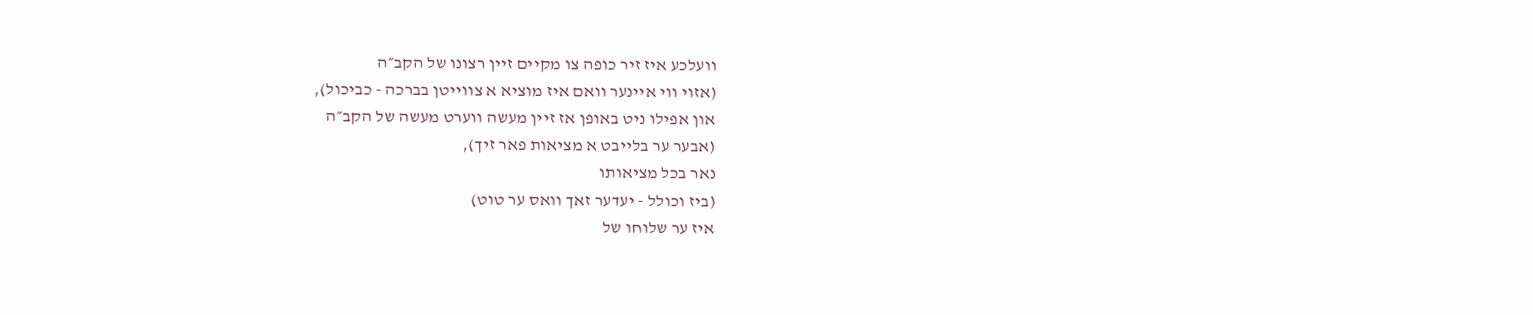וועלכע איז זיר כופה צו מקיים זיין רצונו של הקב״ה
(אזוי ווי איינער וואם איז מוציא א צווייטן בברכה - כביכול),
און אפילו ניט באופן אז זיין מעשה ווערט מעשה של הקב״ה
(אבער ער בלייבט א מציאות פאר זיך),
נאר בכל מציאותו
(ביז וכולל - יעדער זאך וואס ער טוט)
איז ער שלוחו של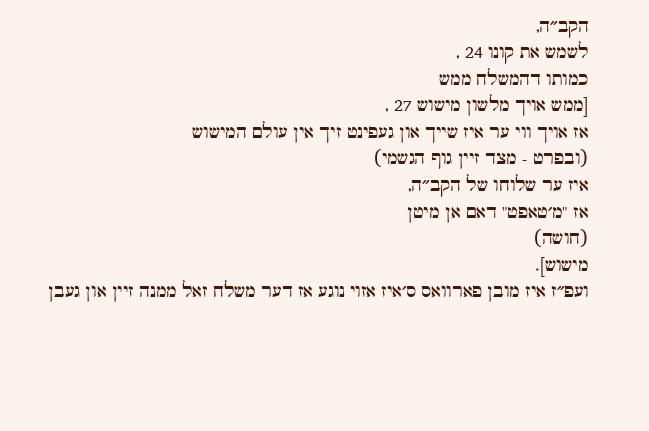הקב״ה,
לשמש את קונו 24 ,
כמותו דהמשלח ממש
[ממש אויך מלשון מישוש 27 ,
אז אויך ווי ער איז שייך און געפינט זיך אין עולם המישוש
(ובפרט - מצד זיין גוף הגשמי)
איז ער שלוחו של הקב״ה,
אז "מ׳טאפט" דאם אן מיטן
(חושה)
מישוש].
ועפ״ז איז מובן פארוואס ס׳איז אזוי נוגע אז דער משלח זאל ממנה זיין און געבן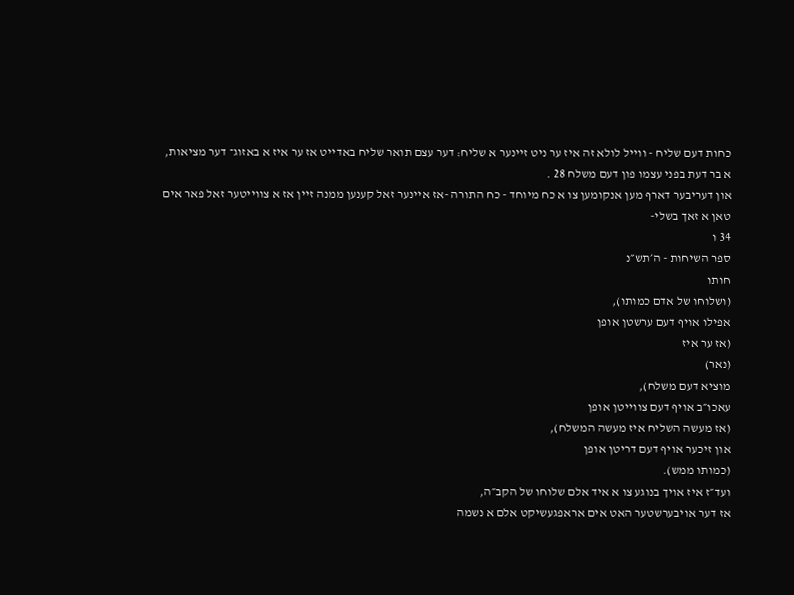כחות דעם שליח - ווייל לולא זה איז ער ניט זיינער א שליח: דער עצם תואר שליח באדייט אז ער איז א באזוג־ דער מציאות,
א בר דעת בפני עצמו פון דעם משלח 28 .
און דעריבער דארף מען אנקומען צו א כח מיוחד - כח התורה -אז איינער זאל קענען ממנה זיין אז א צווייטער זאל פאר אים טאן א זאך בשלי-
34 ו
ספר השיחות - ה׳תש״נ
חותו
(ושלוחו של אדם כמותו),
אפילו אויף דעם ערשטן אופן
(אז ער איז
(נאר)
מוציא דעם משלח),
עאכו״ב אויף דעם צווייטן אופן
(אז מעשה השליח איז מעשה המשלח),
און זיכער אויף דעם דריטן אופן
(כמותו ממש).
ועד״ז איז אויך בנוגע צו א איד אלם שלוחו של הקב״ה,
אז דער אויבערשטער האט אים אראפגעשיקט אלם א נשמה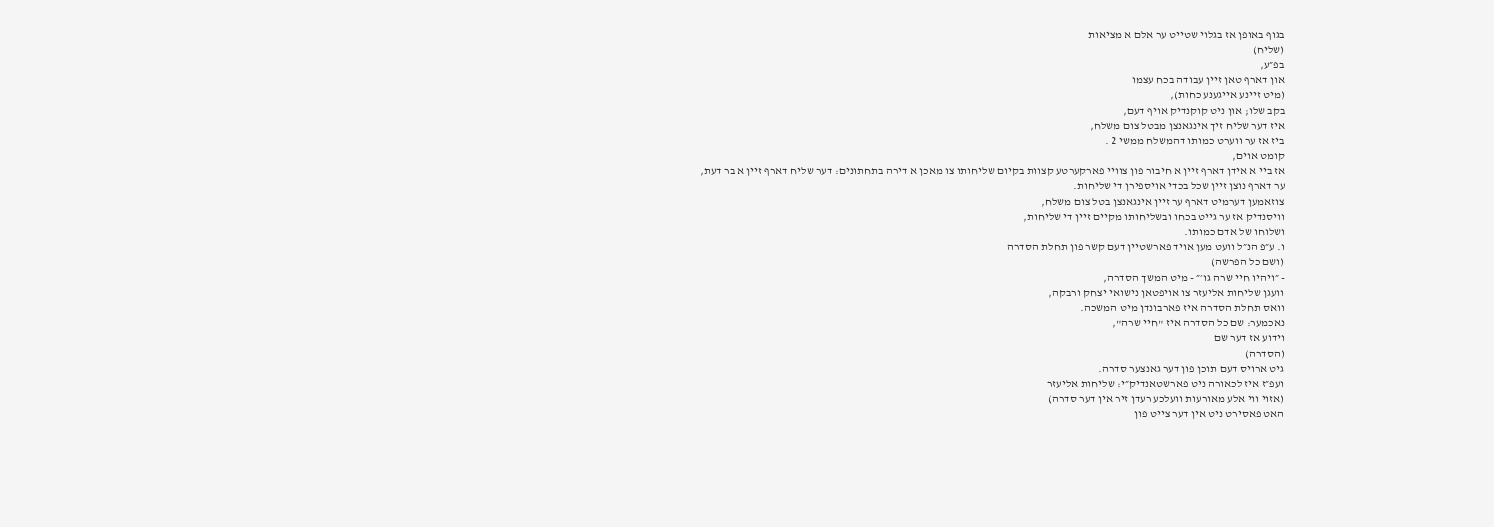בגוף באופן אז בגלוי שטייט ער אלם א מציאות
(שליח)
בפ״ע,
און דארף טאן זיין עבודה בכח עצמו
(מיט זיינע אייגענע כחות),
בקב שלו; און ניט קוקנדיק אויף דעם,
איז דער שליח זיך אינגאנצן מבטל צום משלח,
ביז אז ער ווערט כמותו דהמשלח ממשי 2 .
קומט אוים,
אז ביי א אידן דארף זיין א חיבור פון צוויי פארקערטע קצוות בקיום שליחותו צו מאכן א דירה בתחתונים: דער שליח דארף זיין א בר דעת,
ער דארף נוצן זיין שכל בכדי אויספירן די שליחות.
צוזאמען דערמיט דארף ער זיין אינגאנצן בטל צום משלח,
וויסנדיק אז ער גייט בכחו ובשליחותו מקיים זיין די שליחות,
ושלוחו של אדם כמותו.
ו. ע״פ הנ״ל וועט מען אויד פארשטיין דעם קשר פון תחלת הסדרה
(ושם כל הפרשה)
- ״ויהיו חיי שרה גו׳״ - מיט המשך הסדרה,
וועגן שליחות אליעזר צו אויפטאן נישואי יצחק ורבקה,
וואס תחלת הסדרה איז פארבונדן מיט המשכה.
נאכמער: שם כל הסדרה איז "חיי שרה",
וידוע אז דער שם
(הסדרה)
גיט ארויס דעם תוכן פון דער גאנצער סדרה.
ועפ״ז איז לכאורה ניט פארשטאנדיק״י: שליחות אליעזר
(אזוי ווי אלע מאורעות וועלכע רעדן זיר אין דער סדרה)
האט פאסירט ניט אין דער צייט פון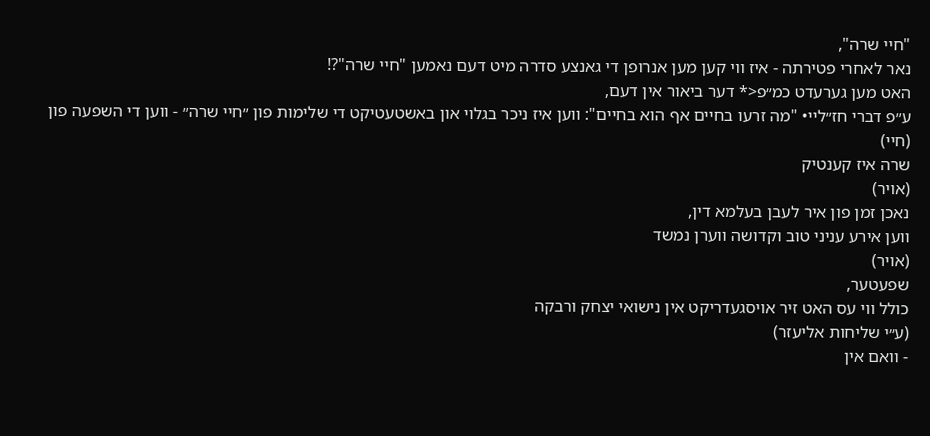"חיי שרה",
נאר לאחרי פטירתה - איז ווי קען מען אנרופן די גאנצע סדרה מיט דעם נאמען "חיי שרה"?!
האט מען גערעדט כמ״פ<* דער ביאור אין דעם,
ע״פ דברי חז״ליי• "מה זרעו בחיים אף הוא בחיים": ווען איז ניכר בגלוי און באשטעטיקט די שלימות פון ״חיי שרה״ - ווען די השפעה פון
(חיי)
שרה איז קענטיק
(אויר)
נאכן זמן פון איר לעבן בעלמא דין,
ווען אירע עניני טוב וקדושה ווערן נמשד
(אויר)
שפעטער,
כולל ווי עס האט זיר אויסגעדריקט אין נישואי יצחק ורבקה
(ע״י שליחות אליעזר)
- וואם אין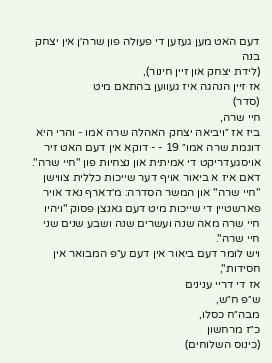דעם האט מען געזען די פעולה פון שרה׳ן אין יצחק בנה
(לידת יצחק און זיין חינור),
אז זיין הנהגה איז געווען בהתאם מיט
(סדר)
חיי שרה,
ביז אז ״ויביאה יצחק האהלה שרה אמו - והרי היא דוגמת שרה אמו״ 19 - - דוקא אין דעם האט זיר אויסגעדריקט די אמיתית און נצחיות פון "חיי שרה".
דאם איז א ביאור אויף דער שייכות כללית צווישן "חיי שרה" און המשר הסדרה: מ׳דארף נאד אויר פארשטיין די שייכות מיט דעם גאנצן פסוק "ויהיו חיי שרה מאה שנה ועשרים שנה ושבע שנים שני חיי שרה".
ויש לומר דעם ביאור אין דעם ע״פ המבואר אין חסידות",
אז די דריי ענינים
ש״פ ח״ש,
מבה״ח כסלו,
כ״ז מרחשון
(כינוס השלוחים)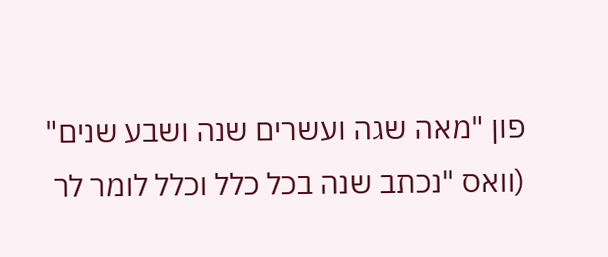פון "מאה שגה ועשרים שנה ושבע שנים"
(וואס "נכתב שנה בכל כלל וכלל לומר לר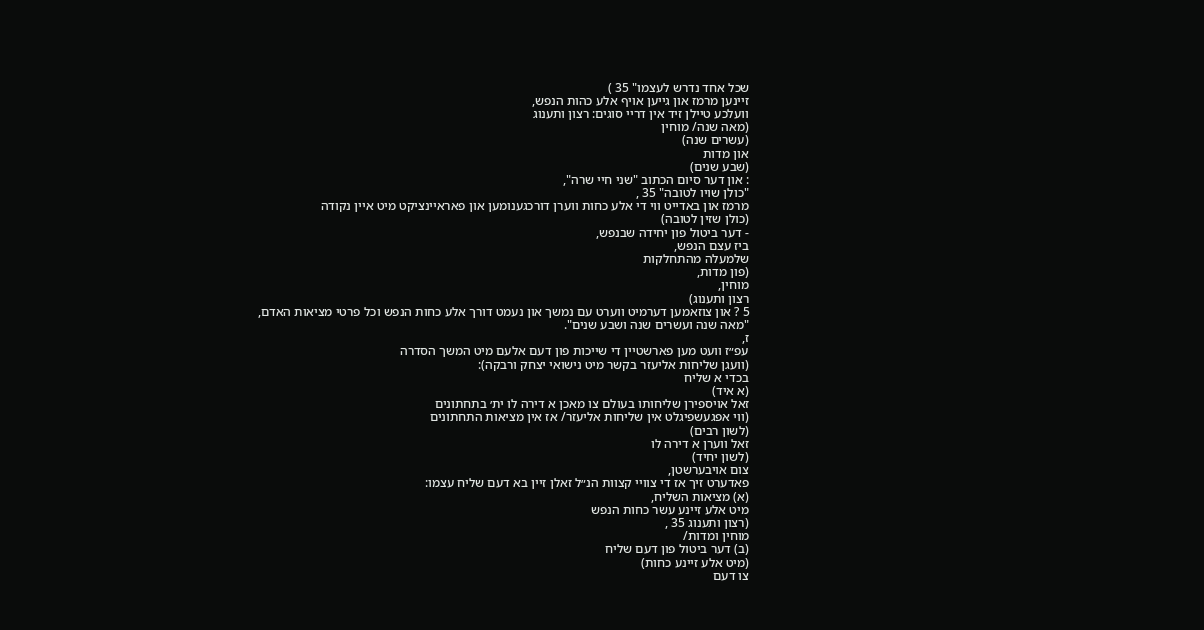שכל אחד נדרש לעצמו" 35 )
זיינען מרמז און גייען אויף אלע כהות הנפש,
וועלכע טיילן זיד אין דריי סוגים: רצון ותענוג
(מאה שנה/ מוחין
(עשרים שנה)
און מדות
(שבע שנים)
: און דער סיום הכתוב "שני חיי שרה",
"כולן שויו לטובה" 35 ,
מרמז און באדייט ווי די אלע כחות ווערן דורכגענומען און פאראיינציקט מיט איין נקודה
(כולן שזין לטובה)
- דער ביטול פון יחידה שבנפש,
ביז עצם הנפש,
שלמעלה מהתחלקות
(פון מדות,
מוחין,
רצון ותענוג)
5 ? און צוזאמען דערמיט ווערט עם נמשך און נעמט דורך אלע כחות הנפש וכל פרטי מציאות האדם,
"מאה שנה ועשרים שנה ושבע שנים".
ז,
עפ״ז וועט מען פארשטיין די שייכות פון דעם אלעם מיט המשך הסדרה
(וועגן שליחות אליעזר בקשר מיט נישואי יצחק ורבקה):
בכדי א שליח
(א איד)
זאל אויספירן שליחותו בעולם צו מאכן א דירה לו ית׳ בתחתונים
(ווי אפגעשפיגלט אין שליחות אליעזר/ אז אין מציאות התחתונים
(לשון רבים)
זאל ווערן א דירה לו
(לשון יחיד)
צום אויבערשטן,
פאדערט זיך אז די צוויי קצוות הנ״ל זאלן זיין בא דעם שליח עצמו:
(א) מציאות השליח,
מיט אלע זיינע עשר כחות הנפש
(רצון ותענוג 35 ,
מוחין ומדות/
(ב) דער ביטול פון דעם שליח
(מיט אלע זיינע כחות)
צו דעם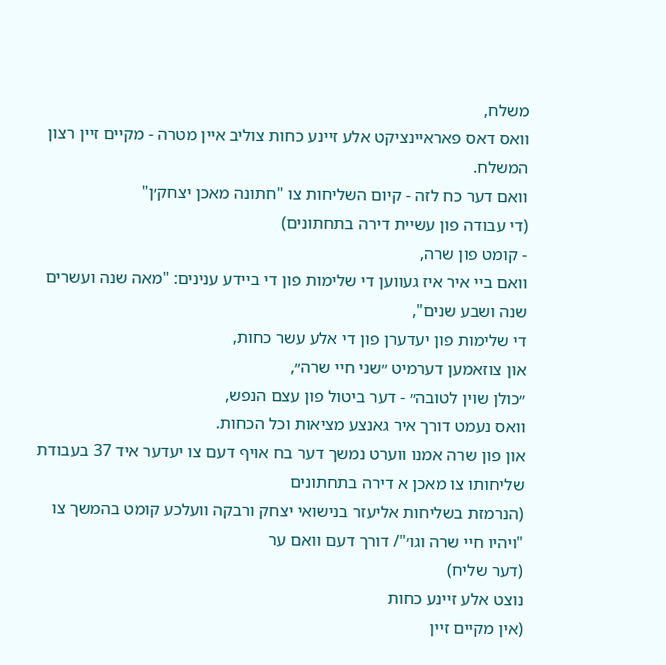משלח,
וואס דאס פאראיינציקט אלע זיינע כחות צוליב איין מטרה - מקיים זיין רצון המשלח.
וואם דער כח לזה - קיום השליחות צו "חתונה מאכן יצחק׳ן"
(די עבודה פון עשיית דירה בתחתונים)
- קומט פון שרה,
וואם ביי איר איז געווען די שלימות פון די ביידע ענינים: "מאה שנה ועשרים שנה ושבע שנים",
די שלימות פון יעדערן פון די אלע עשר כחות,
און צוזאמען דערמיט ״שני חיי שרה״,
״כולן שוין לטובה״ - דער ביטול פון עצם הנפש,
וואס נעמט דורך איר גאנצע מציאות וכל הכחות.
און פון שרה אמנו ווערט נמשך דער בח אויף דעם צו יעדער איד 37 בעבודת שליחותו צו מאכן א דירה בתחתונים
(הנרמזת בשליחות אליעזר בנישואי יצחק ורבקה וועלכע קומט בהמשך צו "ויהיו חיי שרה וגו׳"/ דורך דעם וואם ער
(דער שליח)
נוצט אלע זיינע כחות
(אין מקיים זיין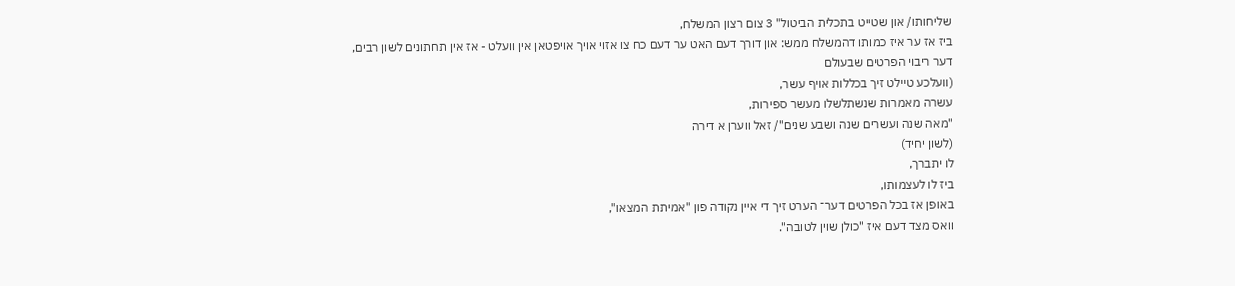שליחותו/ און שטייט בתכלית הביטול" 3 צום רצון המשלח,
ביז אז ער איז כמותו דהמשלח ממש: און דורך דעם האט ער דעם כח צו אזוי אויך אויפטאן אין וועלט - אז אין תחתונים לשון רבים,
דער ריבוי הפרטים שבעולם
(וועלכע טיילט זיך בכללות אויף עשר,
עשרה מאמרות שנשתלשלו מעשר ספירות,
"מאה שנה ועשרים שנה ושבע שנים"/ זאל ווערן א דירה
(לשון יחיד)
לו יתברך,
ביז לו לעצמותו,
באופן אז בכל הפרטים דער־ הערט זיך די איין נקודה פון "אמיתת המצאו",
וואס מצד דעם איז "כולן שוין לטובה".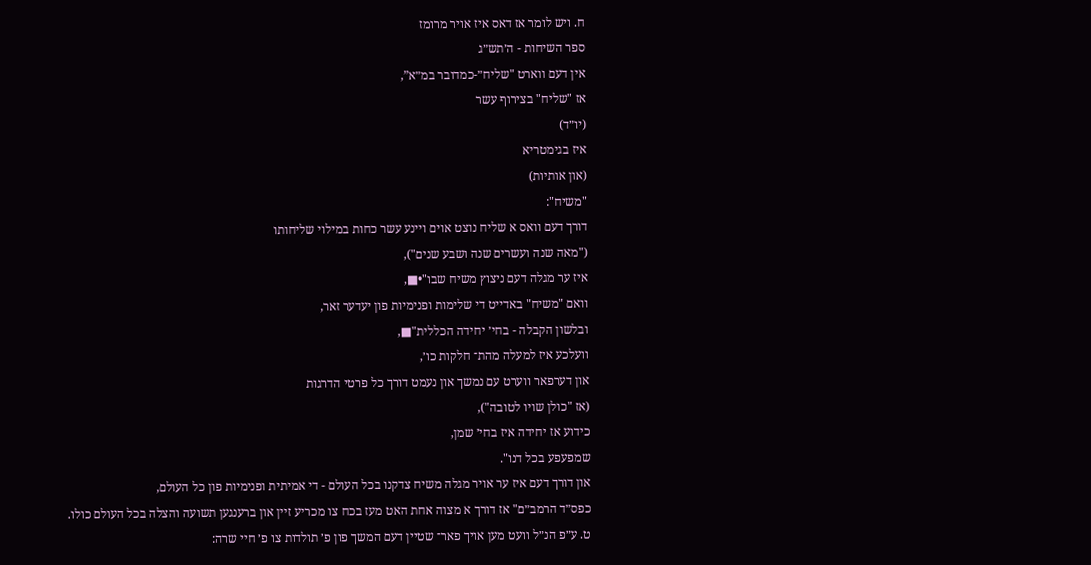ח. ויש לומר אז דאס איז אויר מרומז
ספר השיחות - ה׳תש״ג
אין דעם ווארט "שליח״-כמדובר במ״א”,
אז "שליח" בצירוף עשר
(יו״ד)
איז בגימטריא
(און אותיות)
"משיח":
דורך דעם וואס א שליח נוצט אוים ויינע עשר כחות במילוי שליחותו
("מאה שנה ועשרים שנה ושבע שנים"),
איז ער מגלה דעם ניצוץ משיח שבו"•■,
וואם "משיח" באדייט די שלימות ופנימיות פון יעדער זאר,
ובלשון הקבלה - בחי׳ יחידה הכללית"■,
וועלכע איז למעלה מהת־ חלקות כו׳,
און דערפאר ווערט עם נמשך און נעמט דורך כל פרטי הדרגות
(אז "כולן שויו לטובה"),
כידוע אז יחידה איז בחי׳ שמן,
שמפעפע בכל דנו".
און דורך דעם איז ער אויר מגלה משיח צדקנו בכל העולם - די אמיתית ופנימיות פון כל העולם,
כפס״ד הרמב״ם" אז דורך א מצוה אחת האט מעז בכח צו מכריע זיין און ברענגען תשועה והצלה בכל העולם כולו.
ט. ע״פ הנ״ל וועט מען אויך פאר־ שטיין דעם המשך פון פ׳ תולדות צו פ׳ חיי שרה: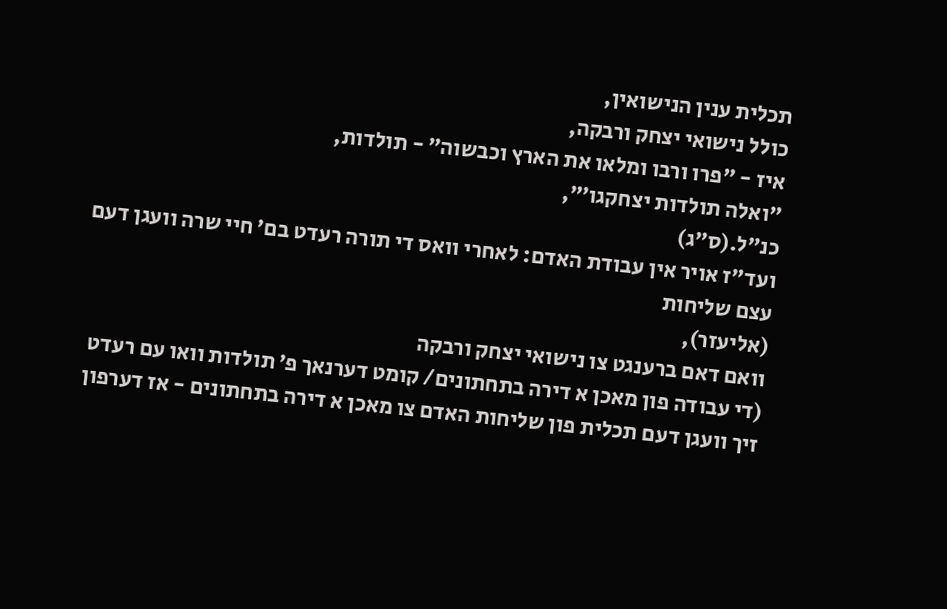תכלית ענין הנישואין,
כולל נישואי יצחק ורבקה,
איז - "פרו ורבו ומלאו את הארץ וכבשוה״ - תולדות,
"ואלה תולדות יצחקגו׳״,
כנ״ל.(ס״ג)
ועד״ז אויר אין עבודת האדם: לאחרי וואס די תורה רעדט בם׳ חיי שרה וועגן דעם עצם שליחות
(אליעזר),
וואם דאם ברענגט צו נישואי יצחק ורבקה
(די עבודה פון מאכן א דירה בתחתונים/ קומט דערנאך פ׳ תולדות וואו עם רעדט זיך וועגן דעם תכלית פון שליחות האדם צו מאכן א דירה בתחתונים - אז דערפון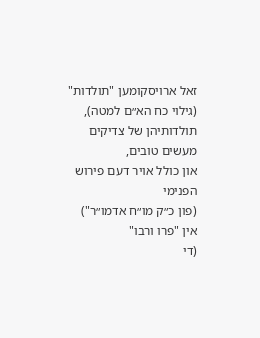זאל ארויסקומען "תולדות"
(גילוי כח הא״ם למטה),
תולדותיהן של צדיקים מעשים טובים,
און כולל אויר דעם פירוש הפנימי
(פון כ״ק מו״ח אדמו״ר")
אין "פרו ורבו"
(די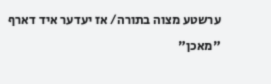ערשטע מצוה בתורה/ אז יעדער איד דארף "מאכן"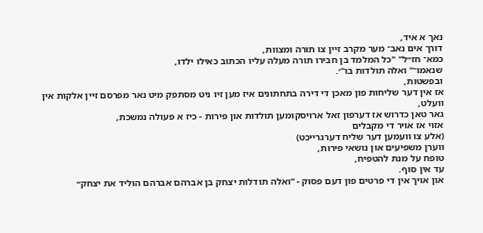נאך א איד,
דורך אים נאב־ מער מקרב זיין צו תורה ומצוות,
כמא־ חז״ל" "כל המלמד בן חבירו תורה מעלה עליו הכתוב כאילו ילדו,
שנאמו־“ ואלה תולדות בו"׳.
ובפשטות,
אז אין דער שליחות פון מאכן די דירה בתחתונים איז מען זיו ניט מסתפק מיט נאר מפרסם זיין אלקות אין וועלט,
גאר טאן כדרוש אז דערפון זאל ארויסקומען תולדות און פירות - כיז א פעולה נמשכת,
אזוי אז אויר די מקבלים
(אלע צו וועמען דער שליח דערגרייכט)
ווערן משפיעים און נושאי פירות,
טופח על מנת להטפיח,
עד אין סוף.
און אויך אין די פרטים פון דעם פסוק - "ואלה תודלות יצחק בן אברהם אברהם הוליד את יצחק״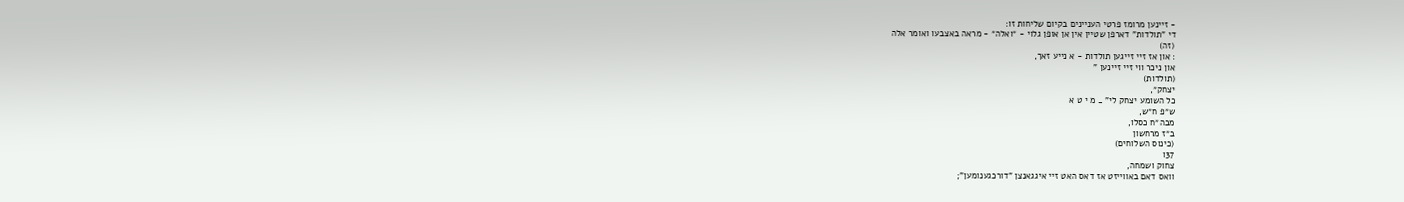- זיינען מרומז פרטי העניינים בקיום שליחות זו:
די "תולדות" דארפן שטיין אין אן אופן גלוי - ״ואלה״ - מראה באצבעו ואומר אלה
(זה)
: און אז זיי זייגען תולדות - א נייע זאך,
און ניכר ווי זיי זיינען "
(תולדות)
יצחק״,
כל השומע יצחק לי" _ מ י ט א
ש״פ ח״ש,
מבה״ח כסלו,
ב״ז מרחשון
(כינוס השלוחים)
37ו
צחוק ושמחה,
וואס דאם באווייזט אז דאס האט זיי איגגאנצן "דורכגענומען";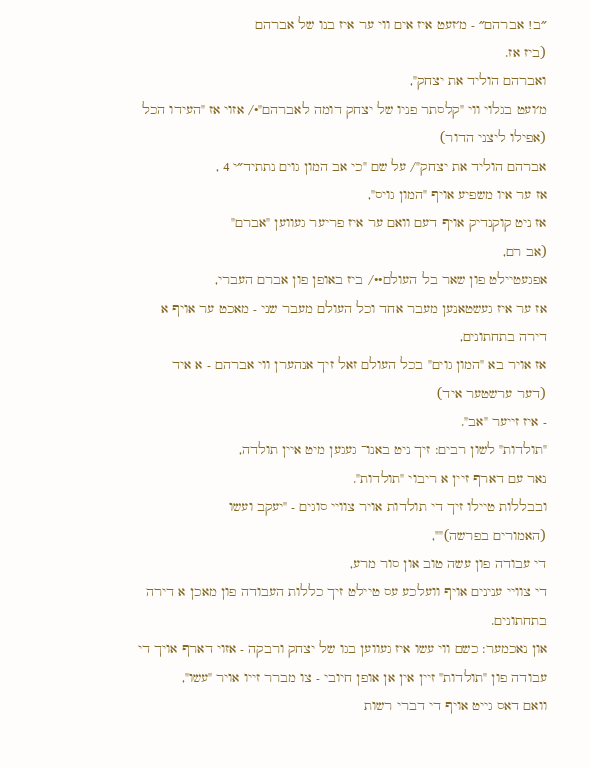״ב! אברהם״ - מ׳זעט איז אים ווי ער איז בנו של אברהם
(ביז אז.
ואברהם הוליד את יצחק",
מ׳ועט בגלוי ווי "קלסתר פניו של יצחק דומה לאברהם"•/ אזוי אז "העידו הכל
(אפילו ליצני הדור)
אברהם הוליד את יצחק"/ על שם "כי אב המון גוים נתתיד״י 4 ,
אז ער איו משפיע אויף "המון גויס",
אז ניט קוקנדיק אויף דעם וואם ער איז פריער געווען "אברם"
(אב רם,
אפגעטיילט פון שאר בל העולם••/ ביז באופן פון אברם העברי,
אז ער איז געשטאנען מעבר אחד וכל העולם מעבר שני - מאכט ער אויף א דירה בתחתונים,
אז אויר בא "המון גוים" בכל העולם זאל זיך אנהערן ווי אברהם - א איד
(דער ערשטער איד)
- איז זייער "אב".
"תולדות" לשון רבים: זיך ניט באנו־ געגען מיט איין תולדה,
נאר עם דארף זיין א ריבוי "תולדות".
ובבללות טיילו זיך די תולדות אויר צוויי סוגים - "יעקב ועשו
(האמורים בפרשה)"",
די עבודה פון עשה טוב און סור מרע,
די צוויי ענינים אויף וועלכע עס טיילט זיך כללות העבודה פון מאכן א דירה בתחתונים.
און נאכמער: כשם ווי עשו איז געווען בגו של יצחק ורבקה - אזוי דארף אויך די עבודה פון "תולדות" זיין אין אן אופן חיובי - צו מברר זייו אויר "עשו",
וואם דאס גייט אויף די דברי רשות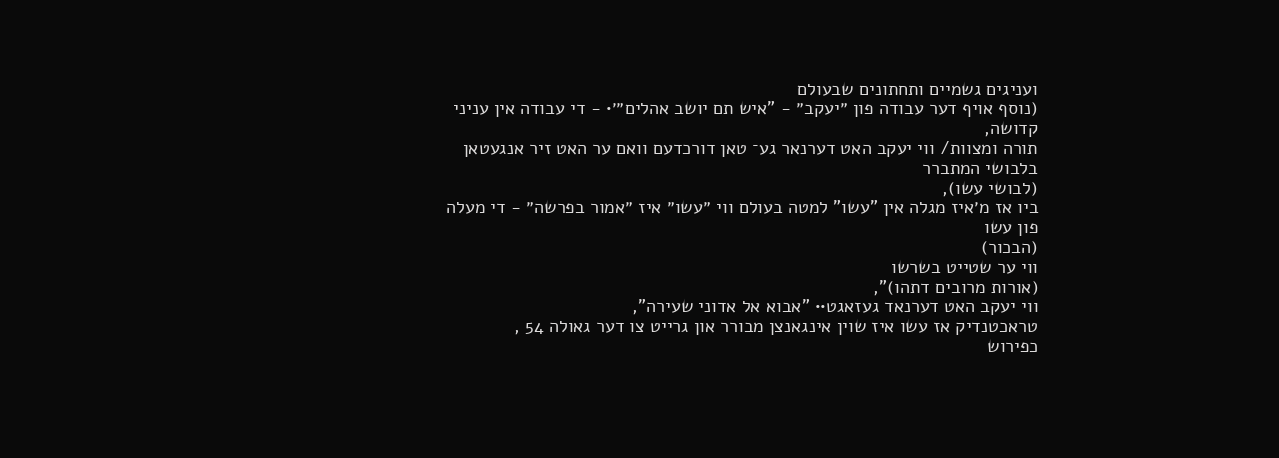ועניגים גשמיים ותחתונים שבעולם
(נוסף אויף דער עבודה פון ״יעקב״ - "איש תם יושב אהלים״׳• - די עבודה אין עניני קדושה,
תורה ומצוות/ ווי יעקב האט דערנאר גע־ טאן דורכדעם וואם ער האט זיר אנגעטאן
בלבושי המתברר
(לבושי עשו),
ביו אז מ׳איז מגלה אין "עשו" למטה בעולם ווי ״עשו״ איז ״אמור בפרשה״ - די מעלה פון עשו
(הבכור)
ווי ער שטייט בשרשו
(אורות מרובים דתהו)",
ווי יעקב האט דערנאד געזאגט•• "אבוא אל אדוני שעירה",
טראכטנדיק אז עשו איז שוין אינגאנצן מבורר און גרייט צו דער גאולה 54 ,
כפירוש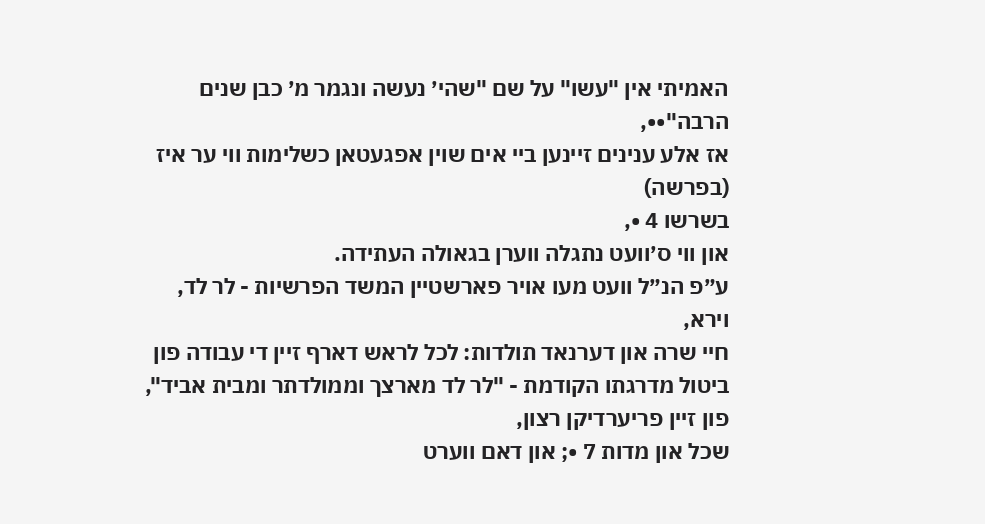האמיתי אין "עשו" על שם "שהי׳ נעשה ונגמר מ׳ כבן שנים הרבה"••,
אז אלע ענינים זיינען ביי אים שוין אפגעטאן כשלימות ווי ער איז
(בפרשה)
בשרשו 4 •,
און ווי ס׳וועט נתגלה ווערן בגאולה העתידה.
ע״פ הנ״ל וועט מעו אויר פארשטיין המשד הפרשיות - לר לד,
וירא,
חיי שרה און דערנאד תולדות: לכל לראש דארף זיין די עבודה פון ביטול מדרגתו הקודמת - "לר לד מארצך וממולדתר ומבית אביד",
פון זיין פריערדיקן רצון,
שכל און מדות 7 •; און דאם ווערט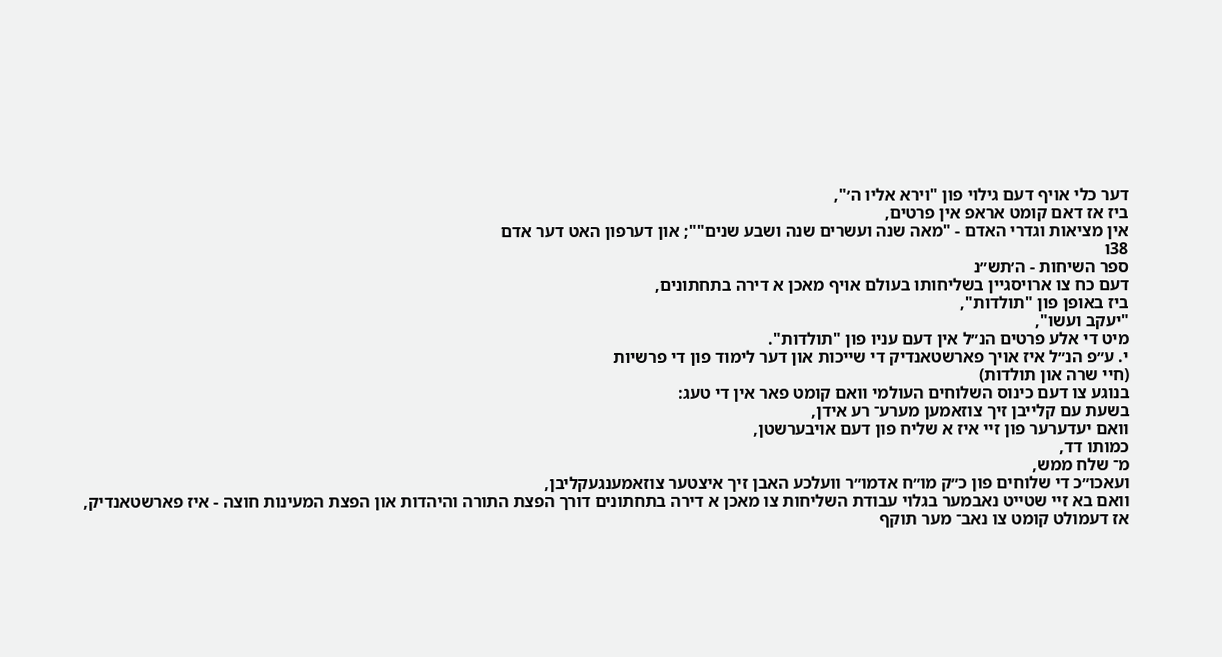דער כלי אויף דעם גילוי פון "וירא אליו ה׳",
ביז אז דאם קומט אראפ אין פרטים,
אין מציאות וגדרי האדם - "מאה שנה ועשרים שנה ושבע שנים""; און דערפון האט דער אדם
38ו
ספר השיחות - ה׳תש״נ
דעם כח צו ארויסגיין בשליחותו בעולם אויף מאכן א דירה בתחתונים,
ביז באופן פון "תולדות",
"יעקב ועשו",
מיט די אלע פרטים הנ״ל אין דעם עניו פון "תולדות".
י. ע״פ הנ״ל איז אויך פארשטאנדיק די שייכות און דער לימוד פון די פרשיות
(חיי שרה און תולדות)
בנוגע צו דעם כינוס השלוחים העולמי וואם קומט פאר אין די טעג:
בשעת עם קלייבן זיך צוזאמען מערע־ רע אידן,
וואם יעדערער פון זיי איז א שליח פון דעם אויבערשטן,
כמותו דד,
מ־ שלח ממש,
ועאכו״כ די שלוחים פון כ״ק מו״ח אדמו״ר וועלכע האבן זיך איצטער צוזאמענגעקליבן,
וואם בא זיי שטייט נאבמער בגלוי עבודת השליחות צו מאכן א דירה בתחתונים דורך הפצת התורה והיהדות און הפצת המעינות חוצה - איז פארשטאנדיק,
אז דעמולט קומט צו נאב־ מער תוקף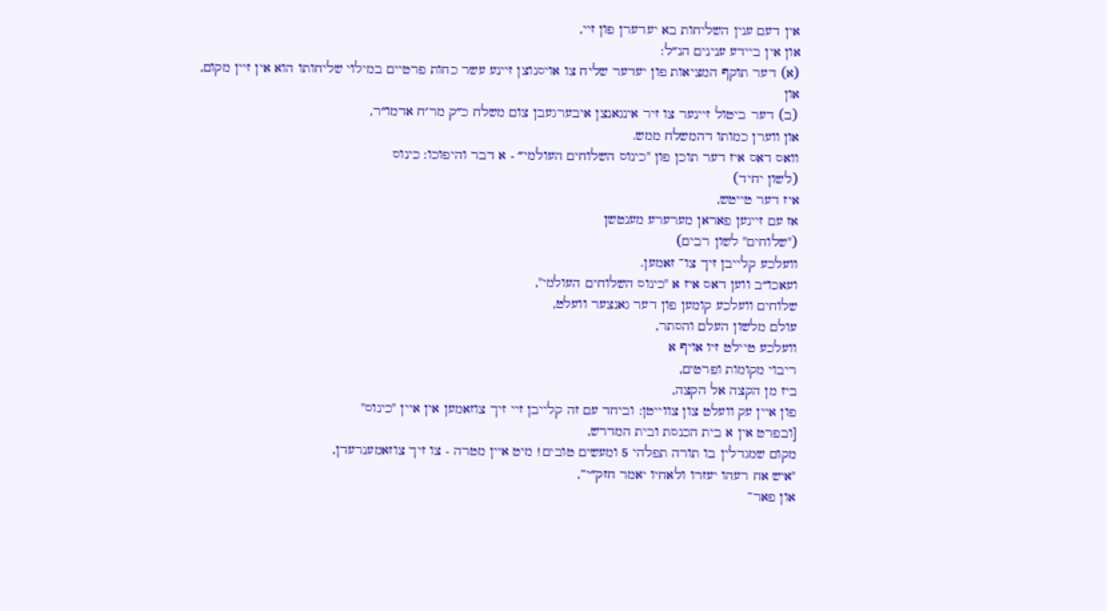אין דעם ענין השליחות בא יעדערן פון זיי,
און אין ביידע ענינים הנ״ל:
(א) דער תוקף המציאות פון יעדער שליח צו אויסנוצן זיינע עשר כחות פרטיים במילוי שליחותו הוא אין זיין מקום,
און
(ב) דער ביטול זיינער צו זיר אינגאנצן איבערגעבן צום משלח כ״ק מר׳ח אדמו״ר,
און ווערן כמותו דהמשלח ממש.
וואס דאס איז דער תוכן פון "כינוס השלוחים העולמי״ - א דבר והיפוכו: כינוס
(לשון יחיד)
איז דער טייטש,
אז עם זיינען פאראן מערערע מענטשן
("שלוחים" לשון רבים)
וועלכע קלייבן זיך צו־ זאמען.
ועאכו״ב ווען דאס איז א "כינוס השלוחים העולמי",
שלוחים וועלכע קומען פון דער גאנצער וועלט,
עולם מלשון העלם והסתר,
וועלכע טיילט זיו אויף א
ריבוי מקומות ופרטים,
ביז מן הקצה אל הקצה,
פון איין עק וועלט צון צווייטן: וביחד עם זה קלייבן זיי זיך צוזאמען אין איין "כינוס"
[ובפרט אין א בית הכנסת ובית המדרש,
מקום שמגדלין בו תורה תפלהי 5 ומעשים טובים! מיט איין מטרה - צו זיך צוזאמענרעדן,
"איש אח רעהו יעזרו ולאחיו יאמר חזק״י“,
און פאר־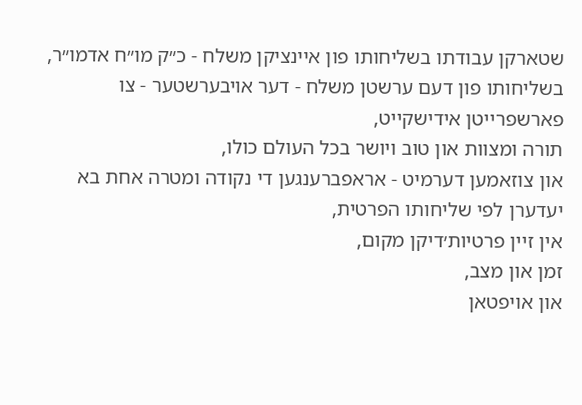שטארקן עבודתו בשליחותו פון איינציקן משלח - כ״ק מו״ח אדמו״ר,
בשליחותו פון דעם ערשטן משלח - דער אויבערשטער - צו פארשפרייטן אידישקייט,
תורה ומצוות און טוב ויושר בכל העולם כולו,
און צוזאמען דערמיט - אראפברענגען די נקודה ומטרה אחת בא יעדערן לפי שליחותו הפרטית,
אין זיין פרטיות׳דיקן מקום,
זמן און מצב,
און אויפטאן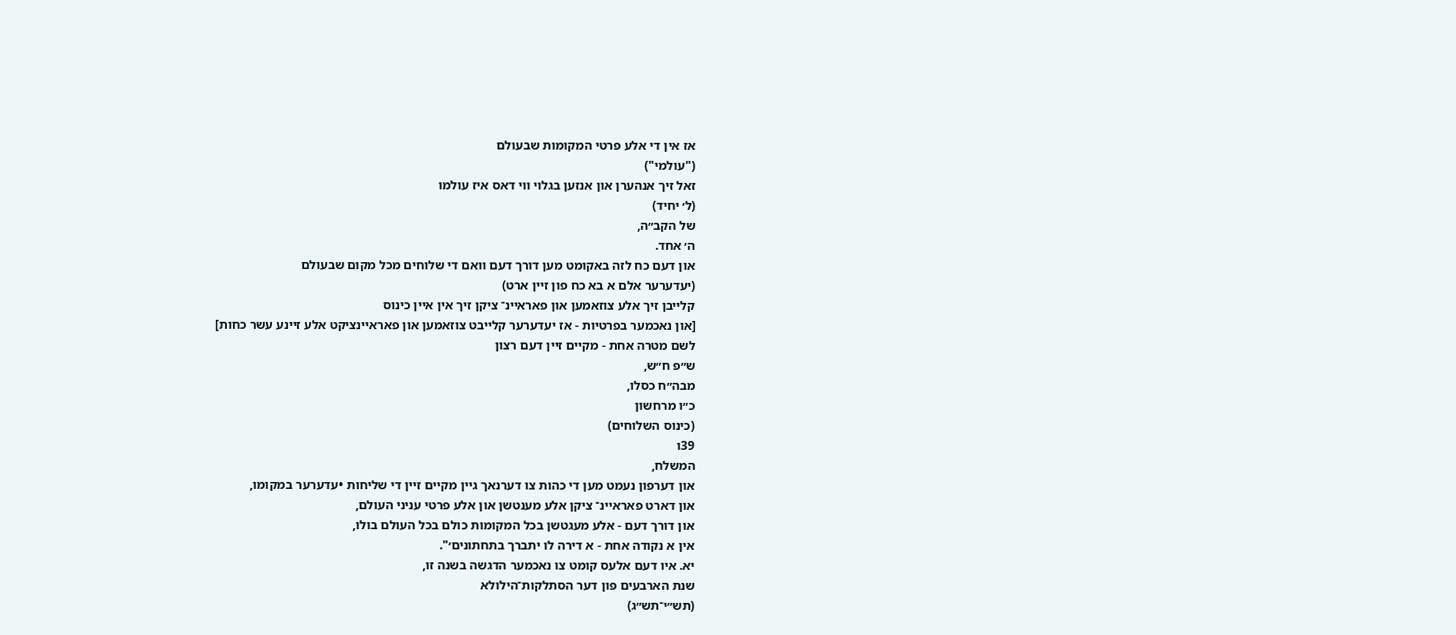אז אין די אלע פרטי המקומות שבעולם
("עולמי")
זאל זיך אנהערן און אנזען בגלוי ווי דאס איז עולמו
(ל׳ יחיד)
של הקב״ה,
ה׳ אחד.
און דעם כח לזה באקומט מען דורך דעם וואם די שלוחים מכל מקום שבעולם
(יעדערער אלם א בא כח פון זיין ארט)
קלייבן זיך אלע צוזאמען און פאראיינ־ ציקן זיך אין איין כינוס
[און נאכמער בפרטיות - אז יעדערער קלייבט צוזאמען און פאראיינציקט אלע זיינע עשר כחות]
לשם מטרה אחת - מקיים זיין דעם רצון
ש״פ ח״ש,
מבה״ח כסלו,
כ״ו מרחשון
(כינוס השלוחים)
39ו
המשלח,
און דערפון נעמט מען די כהות צו דערנאך גיין מקיים זיין די שליחות •עדערער במקומו,
און דארט פאראיינ־ ציקן אלע מענטשן און אלע פרטי עניני העולם,
און דורך דעם - אלע מעגטשן בכל המקומות כולם בכל העולם בולו,
אין א נקודה אחת - א דירה לו יתברך בתחתונים׳".
יא. איו דעם אלעס קומט צו נאכמער הדגשה בשנה זו,
שנת הארבעים פון דער הסתלקות־הילולא
(תש״י־תש״ג)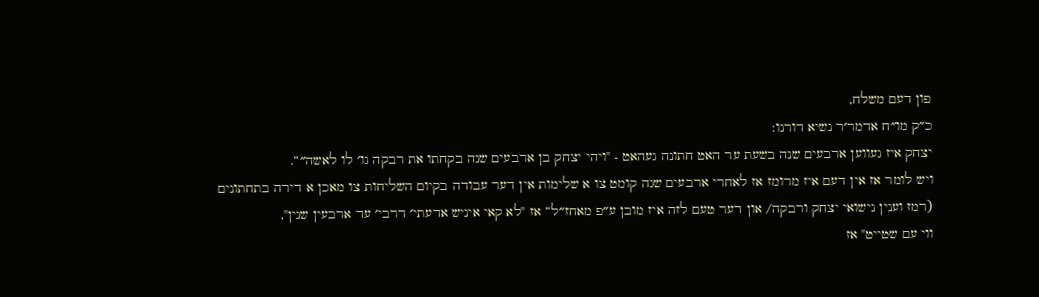פון דעם משלח,
כ״ק מו״ח אדמר׳ר נשיא דורנו:
יצחק איז געווען ארבעים שנה בשעת ער האט חתונה געהאט - "ויהי יצחק בן ארבעים שנה בקחתו את רבקה גו׳ לו לאשה״“.
ויש לומר אז אין דעם איז מרומז אז לאחרי ארבעים שגה קומט צו א שלימות אין דער עבודה בקיום השליחות צו מאכן א דירה בתחתונים
(רמז וענין נישואי יצחק ורבקה/ און דער טעם לזה איז מובן ע״פ מאחז״ל“ אז "לא קאי איניש אדעתי׳ דרבי׳ עד ארבעין שנין",
ווי עם שטייט" אז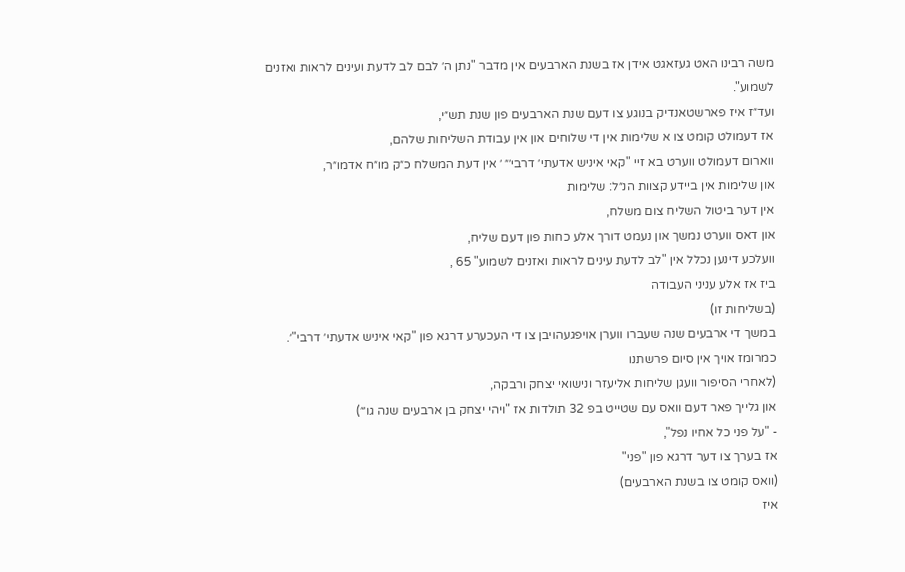משה רבינו האט געזאגט אידן אז בשנת הארבעים אין מדבר "נתן ה׳ לבם לב לדעת ועינים לראות ואזנים לשמוע".
ועד״ז איז פארשטאנדיק בנוגע צו דעם שנת הארבעים פון שנת תש״י,
אז דעמולט קומט צו א שלימות אין די שלוחים און אין עבודת השליחות שלהם,
ווארום דעמולט ווערט בא זיי "קאי איניש אדעתי׳ דרבי׳״ ׳ אין דעת המשלח כ״ק מו״ח אדמו״ר,
און שלימות אין ביידע קצוות הנ״ל: שלימות
אין דער ביטול השליח צום משלח,
און דאס ווערט נמשך און נעמט דורך אלע כחות פון דעם שליח,
וועלכע דינען נכלל אין "לב לדעת עינים לראות ואזנים לשמוע" 65 ,
ביז אז אלע עניני העבודה
(בשליחות זו)
במשך די ארבעים שנה שעברו ווערן אויפגעהויבן צו די העכערע דרגא פון "קאי איניש אדעתי׳ דרבי"׳.
כמרומז אויך אין סיום פרשתנו
(לאחרי הסיפור וועגן שליחות אליעזר ונישואי יצחק ורבקה,
און גלייך פאר דעם וואס עם שטייט בפ 32 תולדות אז "ויהי יצחק בן ארבעים שנה גו׳״)
- "על פני כל אחיו נפל",
אז בערך צו דער דרגא פון "פני"
(וואס קומט צו בשנת הארבעים)
איז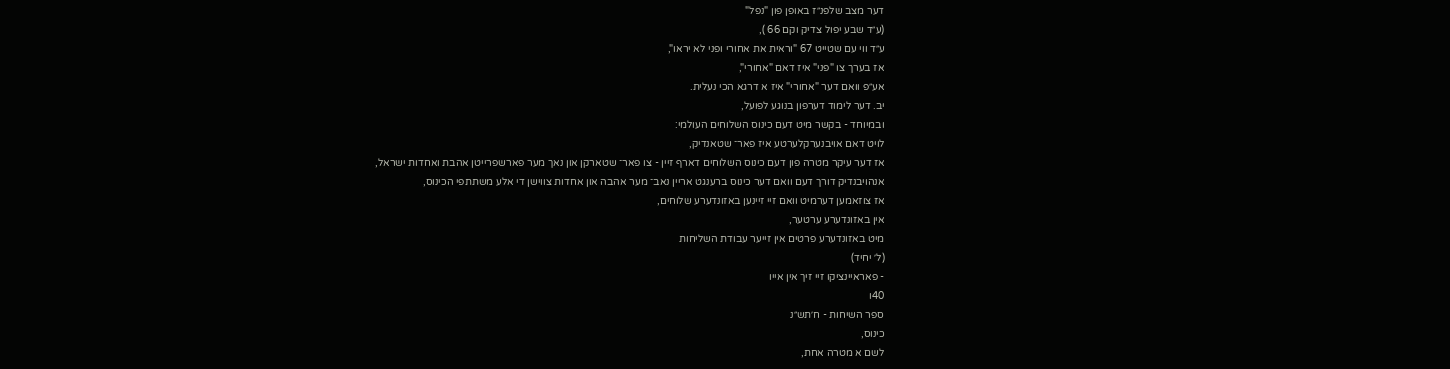דער מצב שלפנ״ז באופן פון "נפל"
(ע״ד שבע יפול צדיק וקם 66 ),
ע״ד ווי עם שטייט 67 "וראית את אחורי ופני לא יראו",
אז בערך צו "פני" איז דאם "אחורי",
אע״פ וואם דער "אחורי" איז א דרגא הכי נעלית.
יב. דער לימוד דערפון בנוגע לפועל,
ובמיוחד - בקשר מיט דעם כינוס השלוחים העולמי:
לויט דאם אויבנערקלערטע איז פאר־ שטאנדיק,
אז דער עיקר מטרה פון דעם כינוס השלוחים דארף זיין - צו פאר־ שטארקן און נאך מער פארשפרייטן אהבת ואחדות ישראל,
אנהויבנדיק דורך דעם וואם דער כינוס ברענגט אריין נאב־ מער אהבה און אחדות צווישן די אלע משתתפי הכינוס,
אז צוזאמען דערמיט וואם זיי זיינען באזונדערע שלוחים,
אין באזונדערע ערטער,
מיט באזונדערע פרטים אין זייער עבודת השליחות
(ל׳ יחיד)
- פאראיינציקו זיי זיך אין אייו
40ו
ספר השיחות - ח׳תש״נ
כינוס,
לשם א מטרה אחת,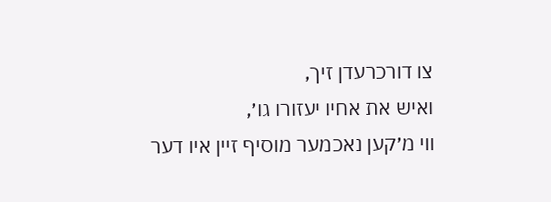צו דורכרעדן זיך,
ואיש את אחיו יעזורו גו׳,
ווי מ׳קען נאכמער מוסיף זיין איו דער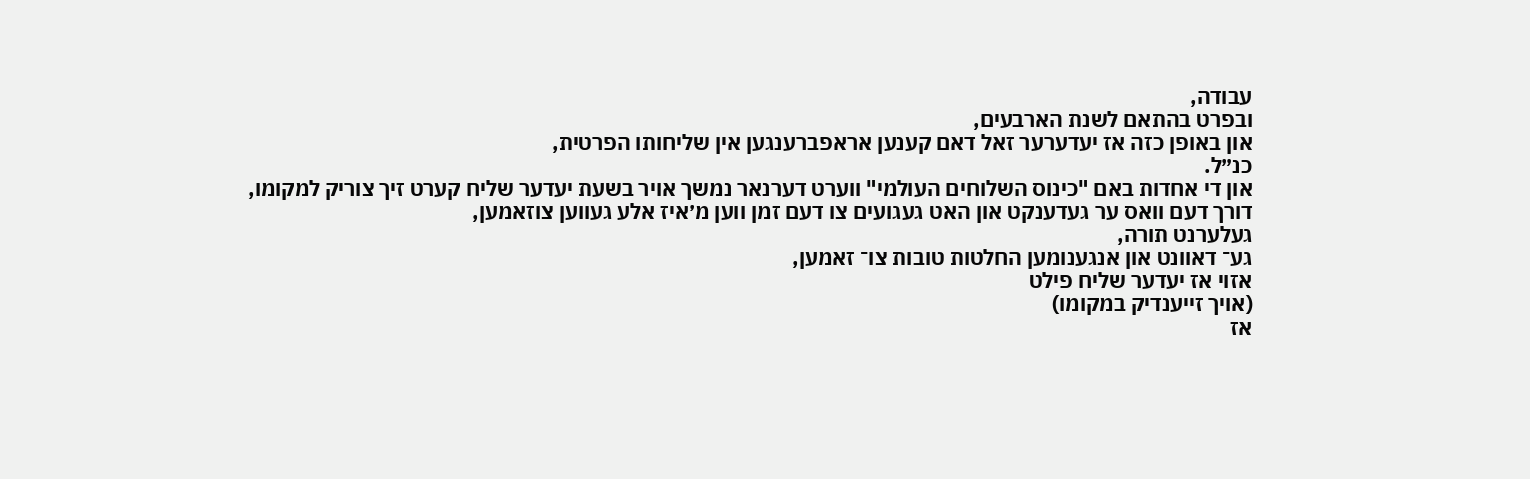עבודה,
ובפרט בהתאם לשנת הארבעים,
און באופן כזה אז יעדערער זאל דאם קענען אראפברענגען אין שליחותו הפרטית,
כנ״ל.
און די אחדות באם "כינוס השלוחים העולמי" ווערט דערנאר נמשך אויר בשעת יעדער שליח קערט זיך צוריק למקומו,
דורך דעם וואס ער געדענקט און האט געגועים צו דעם זמן ווען מ׳איז אלע געווען צוזאמען,
געלערנט תורה,
גע־ דאוונט און אנגענומען החלטות טובות צו־ זאמען,
אזוי אז יעדער שליח פילט
(אויך זייענדיק במקומו)
אז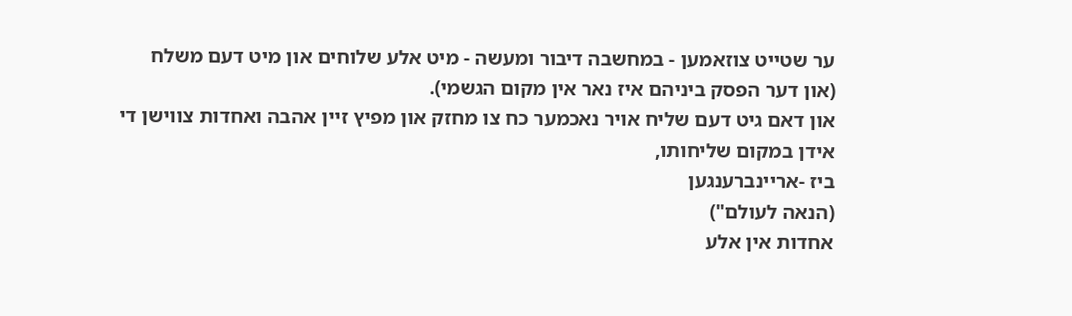ער שטייט צוזאמען - במחשבה דיבור ומעשה - מיט אלע שלוחים און מיט דעם משלח
(און דער הפסק ביניהם איז נאר אין מקום הגשמי).
און דאם גיט דעם שליח אויר נאכמער כח צו מחזק און מפיץ זיין אהבה ואחדות צווישן די אידן במקום שליחותו,
ביז -אריינברענגען
(הנאה לעולם")
אחדות אין אלע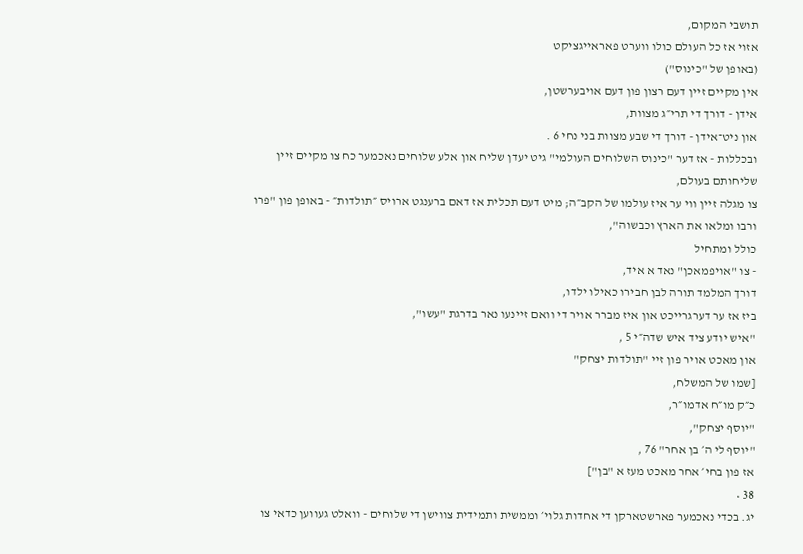תושבי המקום,
אזוי אז כל העולם כולו ווערט פאראייגציקט
(באופן של "כינוס")
אין מקיים זיין דעם רצון פון דעם אויבערשטן,
אידן - דורך די תרי״ג מצוות,
און ניט־אידן - דורך די שבע מצוות בני נחי 6 .
ובכללות - אז דער "כינוס השלוחים העולמי" גיט יעדן שליח און אלע שלוחים נאכמער כח צו מקיים זיין שליחותם בעולם,
צו מגלה זיין ווי ער איז עולמו של הקב״ה; מיט דעם תכלית אז דאם ברענגט ארויס ״תולדות״ - באופן פון "פרו ורבו ומלאו את הארץ וכבשוה",
כולל ומתחיל
- צו "אויפמאכן" נאד א איד,
דורך המלמד תורה לבן חבירו כאילו ילדו,
ביז אז ער דערגרייכט און איז מברר אויר די וואם זיינעו נאר בדרגת "עשו",
"איש יודע ציד איש שדה״י 5 ,
און מאכט אויר פון זיי "תולדות יצחק"
[שמו של המשלח,
כ״ק מו״ח אדמו״ר,
"יוסף יצחק",
"יוסף לי ה׳ בן אחר" 76 ,
אז פון בחי׳ אחר מאכט מעז א "בן"]
38 •
יג. בכדי נאכמער פארשטארקן די אחדות גלוי׳ וממשית ותמידית צווישן די שלוחים - וואלט געווען כדאי צו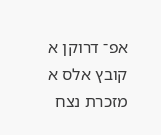אפ־ דרוקן א קובץ אלס א מזכרת נצח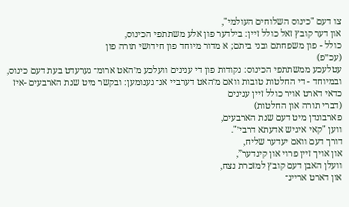צו דעם "כינוס השלוחים העולמי",
און דער קובץ זאל כולל זיין: בילדער פון אלע משתתפי הכינוס,
כולל - פון משפחתם ובני ביתם; א מדור מיוחד פון חידושי תורה פון
(עכ״פ)
עטלעכע ממשתתפי הכינוס: נקודות פון די ענינים וועלכע מ׳האט ארומ־ גערעדט בעת דעם כינוס,
ובמיוחד - די החלטות טובות וואם מ׳האט דערביי אנ־ גענומען: ובקשר מיט שנת הארבעים -איז כדאי דארט אויר כולל זיין ענינים
(דברי תורה און החלטות)
פארבונדן מיט דעם שנת הארבעים,
ווען "קאי איגיש אדעתא דרבי׳".
דורך דעם וואם יעדער שליח,
און אויך זיין פרוי און קינדער”,
וועלן האבן דעם קובץ למזכרת נצח,
און דארט אריינ־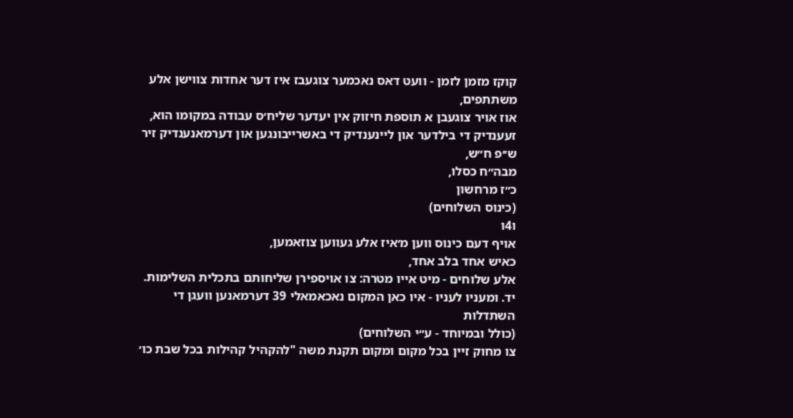קוקז מזמן לזמן - וועט דאס נאכמער צוגעבז איז דער אחדות צווישן אלע משתתפים,
אוז אויר צוגעבן א תוספת חיזוק אין יעדער שליח׳ס עבודה במקומו הוא,
זעענדיק די בילדער און ליינענדיק די באשרייבונגען און דערמאנענדיק זיר
ש׳׳פ ח״ש,
מבה״ח כסלו,
כ״ז מרחשון
(כינוס השלוחים)
ו4ו
אויף דעם כינוס ווען מ׳איז אלע געווען צוזאמען,
כאיש אחד בלב אחד,
אלע שלוחים - מיט אייו מטרה: צו אויספירן שליחותם בתכלית השלימות.
יד. ומעניו לעניו - איו כאן המקום נאכאמאלי 39 דערמאנען וועגן די השתדלות
(כולל ובמיוחד - ע״י השלוחים)
צו מחוק זיין בכל מקום ומקום תקנת משה "להקהיל קהילות בכל שבת כו׳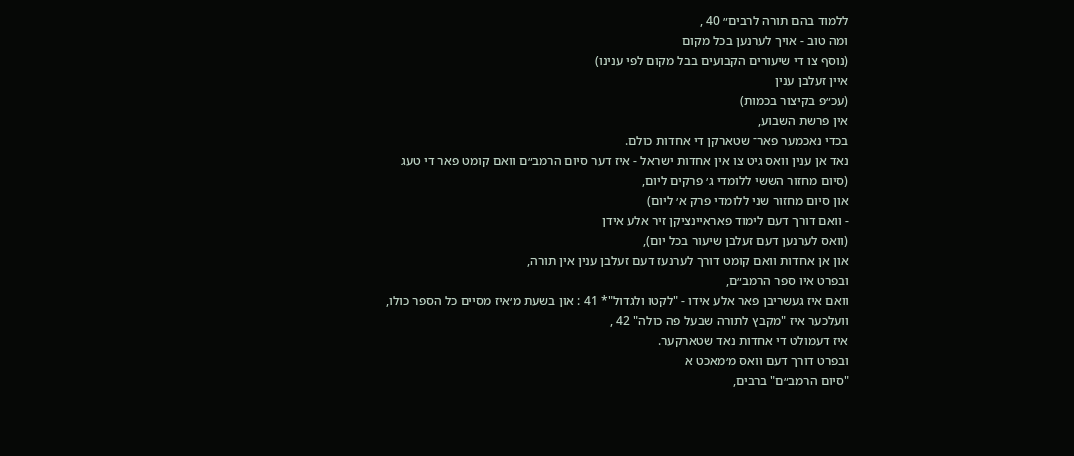ללמוד בהם תורה לרבים״ 40 ,
ומה טוב - אויך לערנען בכל מקום
(נוסף צו די שיעורים הקבועים בבל מקום לפי ענינו)
איין זעלבן ענין
(עכ״פ בקיצור בכמות)
אין פרשת השבוע,
בכדי נאכמער פאר־ שטארקן די אחדות כולם.
נאד אן ענין וואס גיט צו אין אחדות ישראל - איז דער סיום הרמב״ם וואם קומט פאר די טעג
(סיום מחזור הששי ללומדי ג׳ פרקים ליום,
און סיום מחזור שני ללומדי פרק א׳ ליום)
- וואם דורך דעם לימוד פאראיינציקן זיר אלע אידן
(וואס לערנען דעם זעלבן שיעור בכל יום),
און אן אחדות וואם קומט דורך לערנעז דעם זעלבן ענין אין תורה,
ובפרט איו ספר הרמב״ם,
וואם איז געשריבן פאר אלע אידו - "לקטו ולגדול"* 41 : און בשעת מ׳איז מסיים כל הספר כולו,
וועלכער איז "מקבץ לתורה שבעל פה כולה" 42 ,
איז דעמולט די אחדות נאד שטארקער.
ובפרט דורך דעם וואס מ׳מאכט א
"סיום הרמב״ם" ברבים,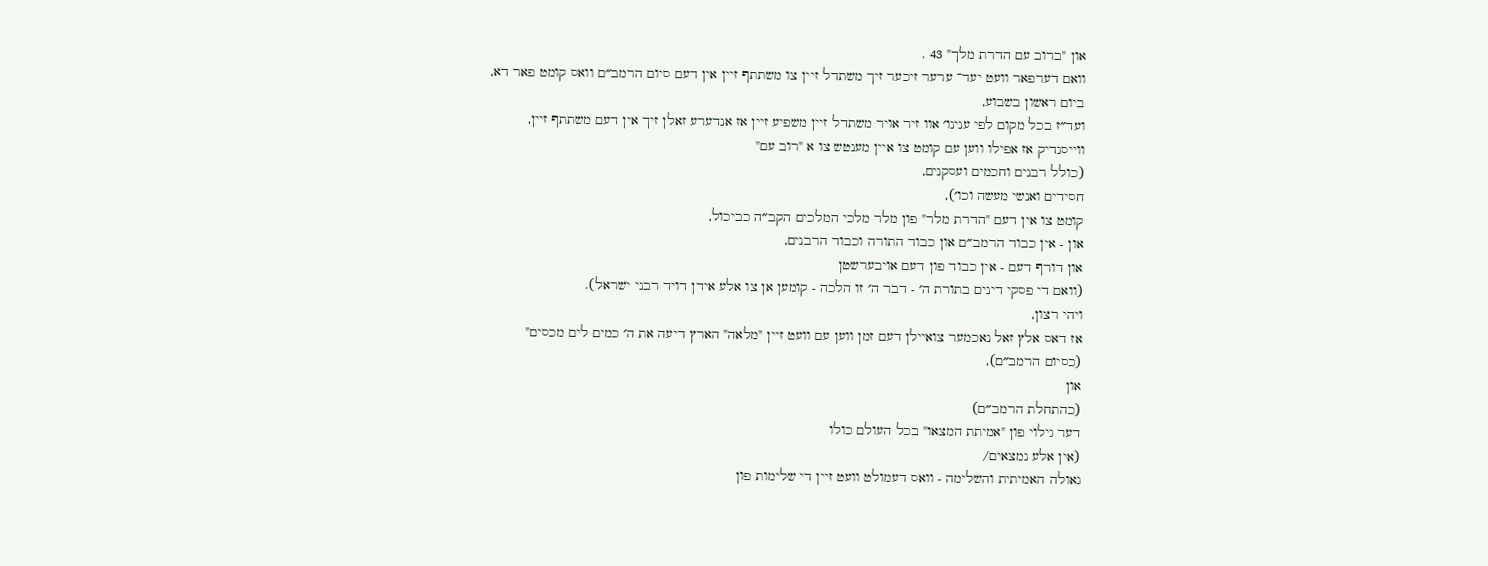און "ברוב עם הדרת מלך" 43 .
וואם דערפאר וועט יעד־ ערער זיכער זיך משתדל זיין צו משתתף זיין אין דעם סיום הרמב״ם וואס קומט פאר דא,
ביום ראשון בשבוע,
ועד״ז בכל מקום לפי ענינו׳ אוו זיר אויר משתדל זיין משפיע זיין אז אנדערע זאלן זיך אין דעם משתתף זיין,
ווייסנדיק אז אפילו ווען עם קומט צו איין מענטש צו א "רוב עם"
(כולל רבנים וחכמים ועסקנים,
חסידים ואנשי מעשה וכו׳),
קומט צו אין דעם "הדרת מלר" פון מלר מלכי המלכים הקב״ה כביכול,
און - אין כבוד הרמב״ם און כבוד התורה וכבוד הרבנים,
און דורף דעם - אין כבוד פון דעם אויבערשטן
(וואם די פסקי דינים בתורת ה׳ - דבר ה׳ זו הלכה - קומען אן צו אלע אידן דויד רבני ישראל).
ויהי רצון,
אז דאס אלץ זאל נאכמער צואיילן דעם זמן ווען עם וועט זיין "מלאה" הארץ דיעה את ה׳ כמים לים מכסים"
(כסיום הרמב״ם),
און
(כהתחלת הרמב״ם)
דער גילוי פון "אמיתת המצאו" בכל העולם כולו
(אין אלע נמצאים/
גאולה האמיתית והשלימה - וואס דעמולט וועט זיין די שלימות פון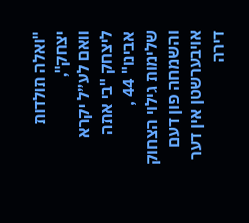"ואלה תולדות יצחק",
וואם לע״ל יקרא ליצחק "בי אתה אבינו" 44 ,
שלימות גילוי הצחוק והשמחה פון דעם אויבערשטן אין דער דירה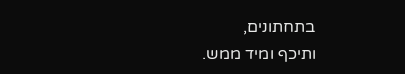בתחתונים,
ותיכף ומיד ממש.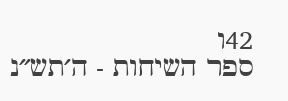42ו
ספר השיחות - ה׳תש״נ